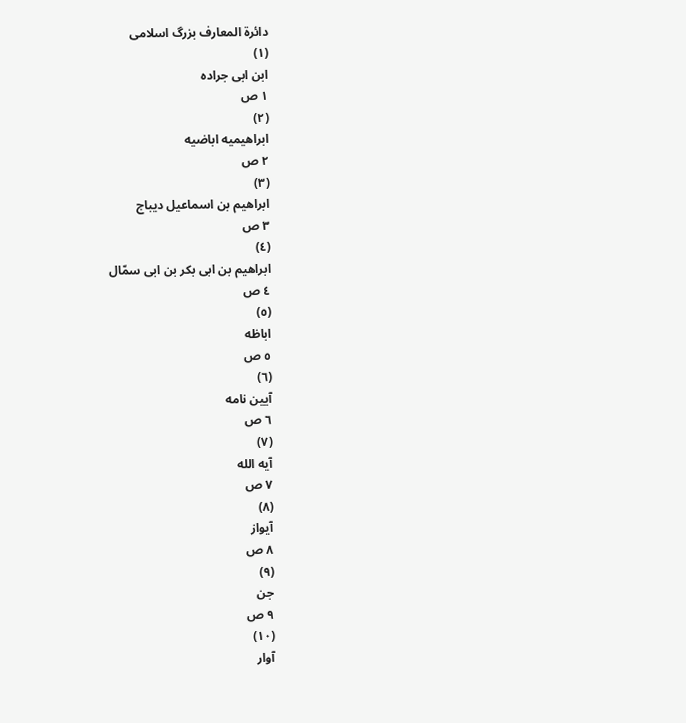دائرة المعارف بزرگ اسلامی
(١)
ابن ابی جراده
١ ص
(٢)
ابراهیمیه اباضیه
٢ ص
(٣)
ابراهیم بن اسماعیل دیباج
٣ ص
(٤)
ابراهیم بن ابی بکر بن ابی سمّال
٤ ص
(٥)
اباظه
٥ ص
(٦)
آیین نامه
٦ ص
(٧)
آیه الله
٧ ص
(٨)
آیواز
٨ ص
(٩)
جن
٩ ص
(١٠)
آوار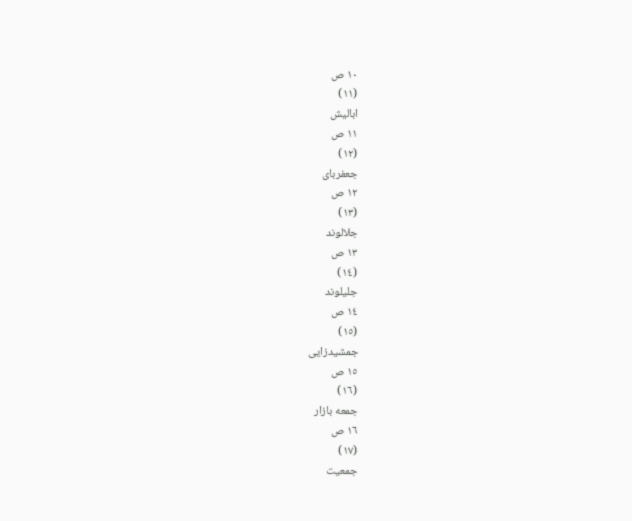١٠ ص
(١١)
ابالیش
١١ ص
(١٢)
جعفربای
١٢ ص
(١٣)
جلالوند
١٣ ص
(١٤)
جلیلوند
١٤ ص
(١٥)
جمشیدزایی
١٥ ص
(١٦)
جمعه بازار
١٦ ص
(١٧)
جمعیت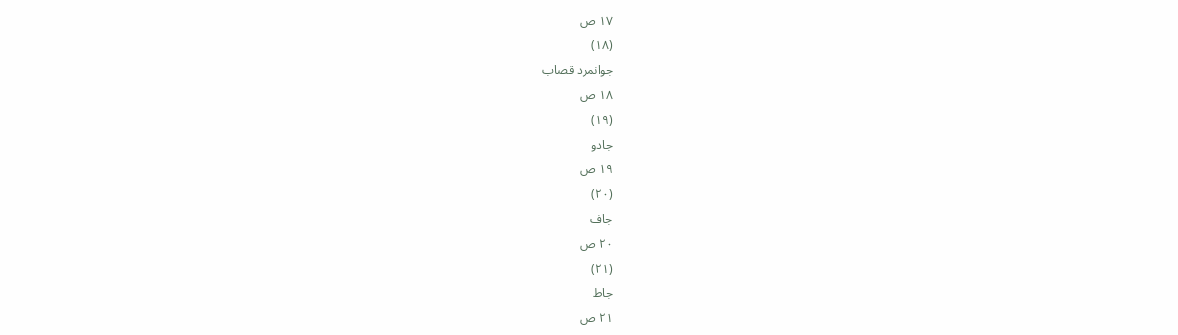١٧ ص
(١٨)
جوانمرد قصاب
١٨ ص
(١٩)
جادو
١٩ ص
(٢٠)
جاف
٢٠ ص
(٢١)
جاط
٢١ ص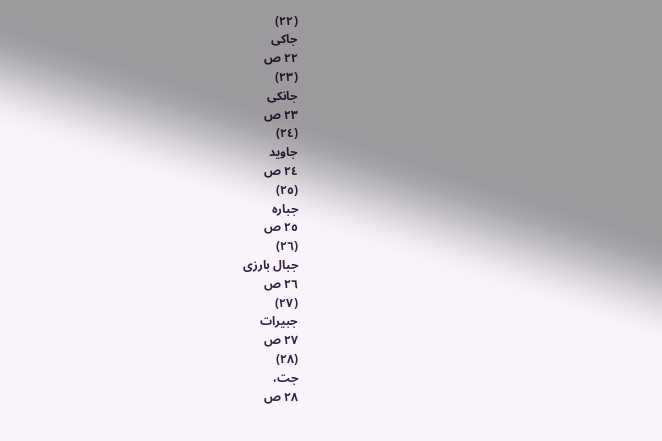(٢٢)
جاکی
٢٢ ص
(٢٣)
جانکی
٢٣ ص
(٢٤)
جاوید
٢٤ ص
(٢٥)
جباره
٢٥ ص
(٢٦)
جبال بارزی
٢٦ ص
(٢٧)
جبیرات
٢٧ ص
(٢٨)
جت،
٢٨ ص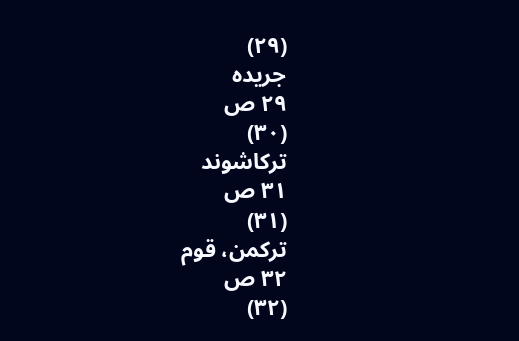(٢٩)
جریده
٢٩ ص
(٣٠)
ترکاشوند
٣١ ص
(٣١)
ترکمن، قوم
٣٢ ص
(٣٢)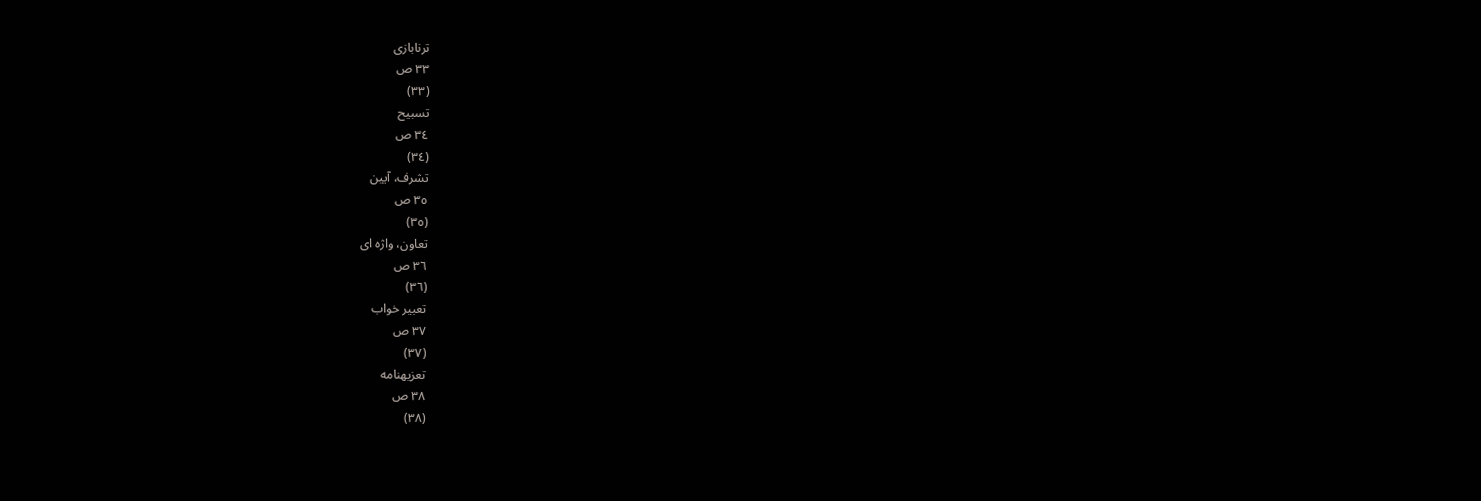ترنابازی
٣٣ ص
(٣٣)
تسبیح
٣٤ ص
(٣٤)
تشرف، آیین
٣٥ ص
(٣٥)
تعاون، واژه ای
٣٦ ص
(٣٦)
تعبیر خواب
٣٧ ص
(٣٧)
تعزیهنامه
٣٨ ص
(٣٨)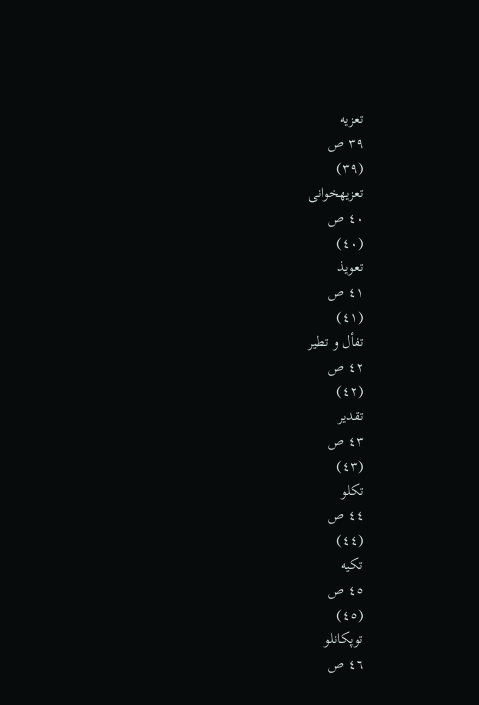تعزیه
٣٩ ص
(٣٩)
تعزیهخوانی
٤٠ ص
(٤٠)
تعویذ
٤١ ص
(٤١)
تفأل و تطیر
٤٢ ص
(٤٢)
تقدیر
٤٣ ص
(٤٣)
تکلو
٤٤ ص
(٤٤)
تکیه
٤٥ ص
(٤٥)
توپکانلو
٤٦ ص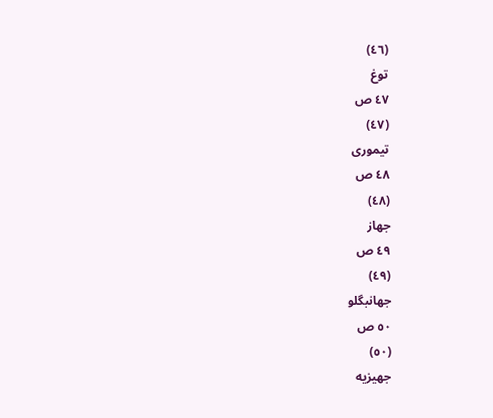(٤٦)
توغ
٤٧ ص
(٤٧)
تیموری
٤٨ ص
(٤٨)
جهاز
٤٩ ص
(٤٩)
جهانبگلو
٥٠ ص
(٥٠)
جهیزیه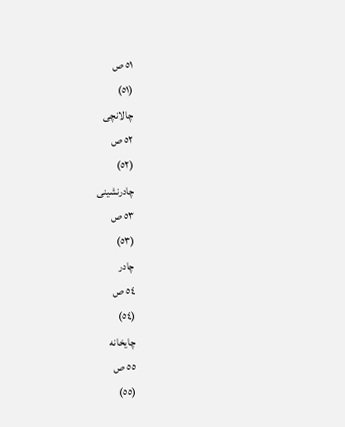٥١ ص
(٥١)
چالانچی
٥٢ ص
(٥٢)
چادرنشینی
٥٣ ص
(٥٣)
چادر
٥٤ ص
(٥٤)
چایخانه
٥٥ ص
(٥٥)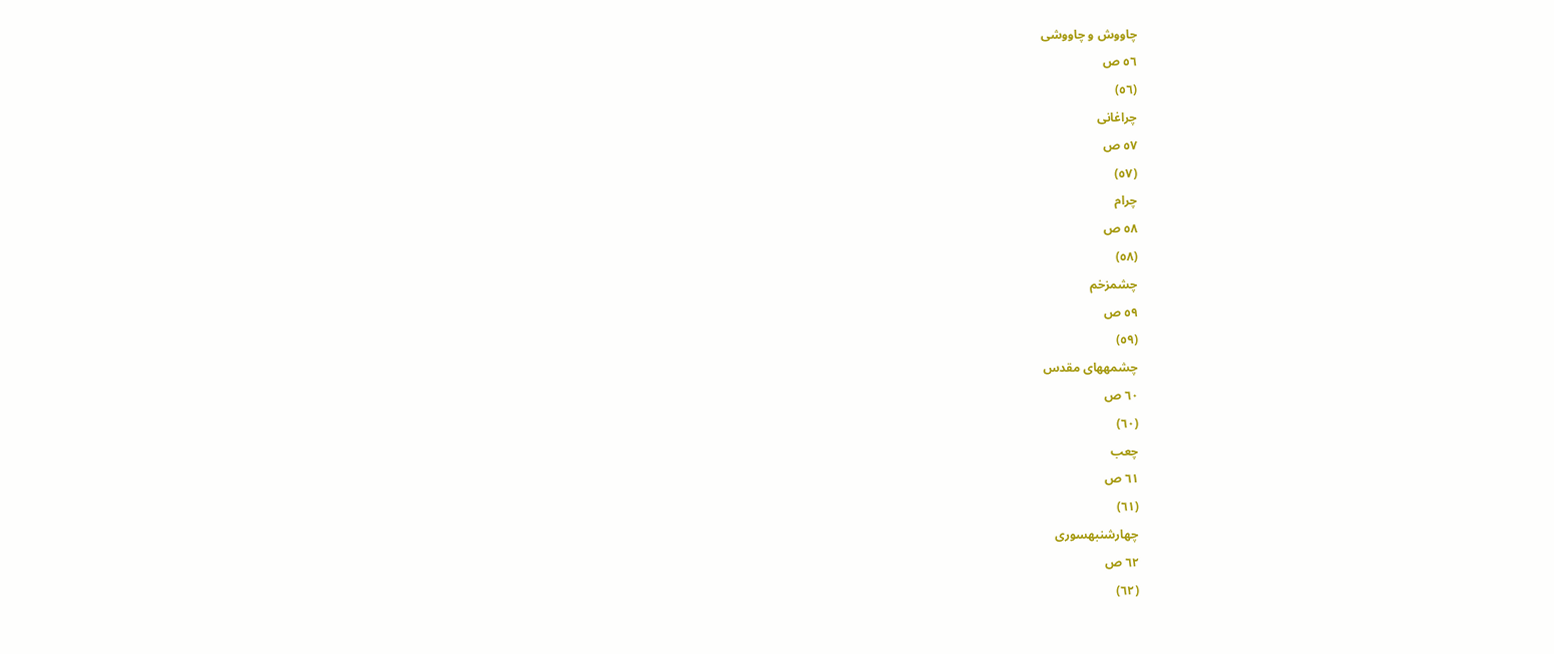چاووش و چاووشی
٥٦ ص
(٥٦)
چراغانی
٥٧ ص
(٥٧)
چرام
٥٨ ص
(٥٨)
چشمزخم
٥٩ ص
(٥٩)
چشمههای مقدس
٦٠ ص
(٦٠)
چعب
٦١ ص
(٦١)
چهارشنبهسوری
٦٢ ص
(٦٢)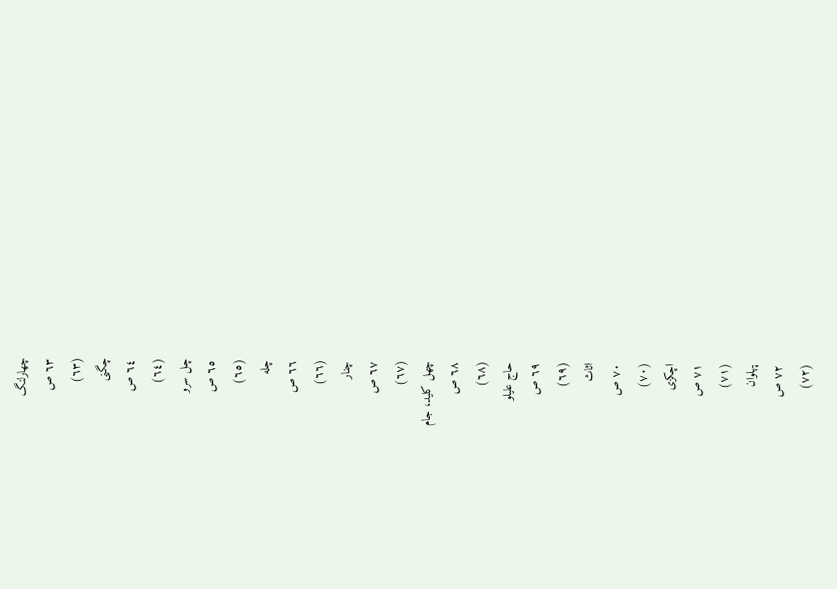چهارلنگ
٦٣ ص
(٦٣)
چگنی
٦٤ ص
(٦٤)
چل سرو
٦٥ ص
(٦٥)
چله
٦٦ ص
(٦٦)
چنار
٦٧ ص
(٦٧)
چهل کلید، جام
٦٨ ص
(٦٨)
حاج علیلو
٦٩ ص
(٦٩)
اثاث
٧٠ ص
(٧٠)
اچکزی
٧١ ص
(٧١)
پهلوان
٧٢ ص
(٧٢)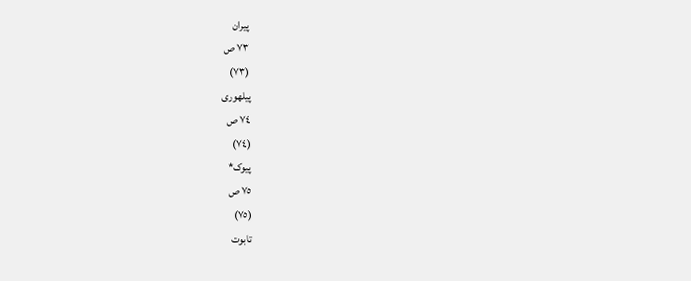پیران
٧٣ ص
(٧٣)
پیلهوری
٧٤ ص
(٧٤)
پیوک*
٧٥ ص
(٧٥)
تابوت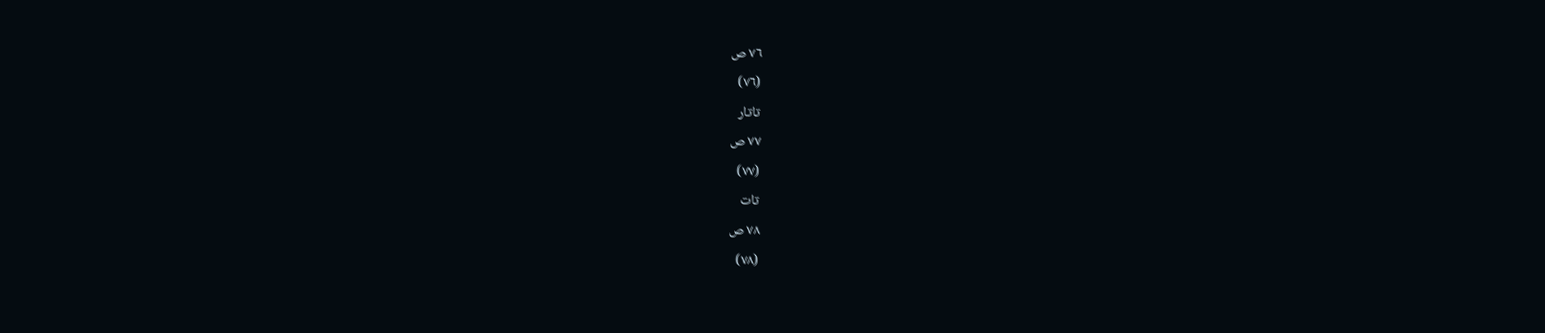٧٦ ص
(٧٦)
تاتار
٧٧ ص
(٧٧)
تات
٧٨ ص
(٧٨)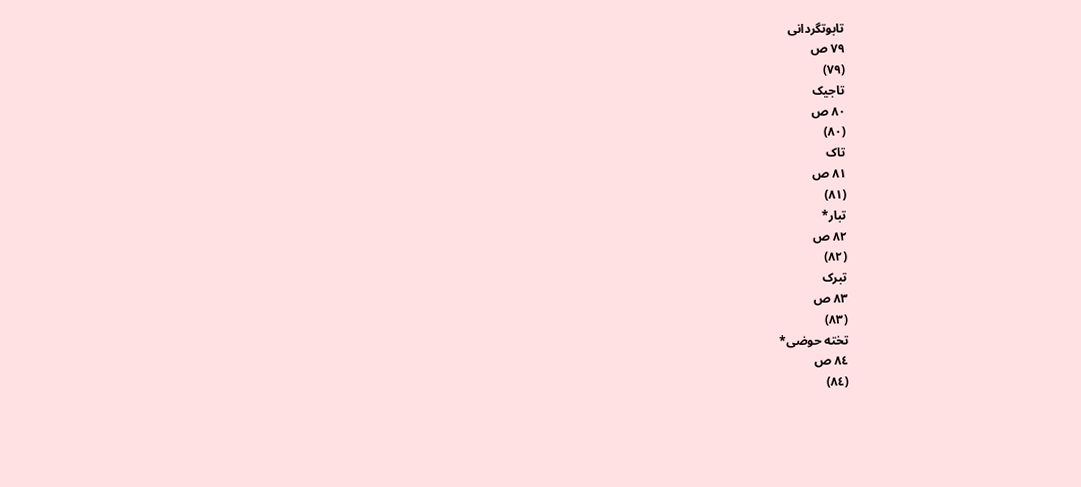تابوتگردانی
٧٩ ص
(٧٩)
تاجیک
٨٠ ص
(٨٠)
تاک
٨١ ص
(٨١)
تبار*
٨٢ ص
(٨٢)
تبرک
٨٣ ص
(٨٣)
تخته حوضی*
٨٤ ص
(٨٤)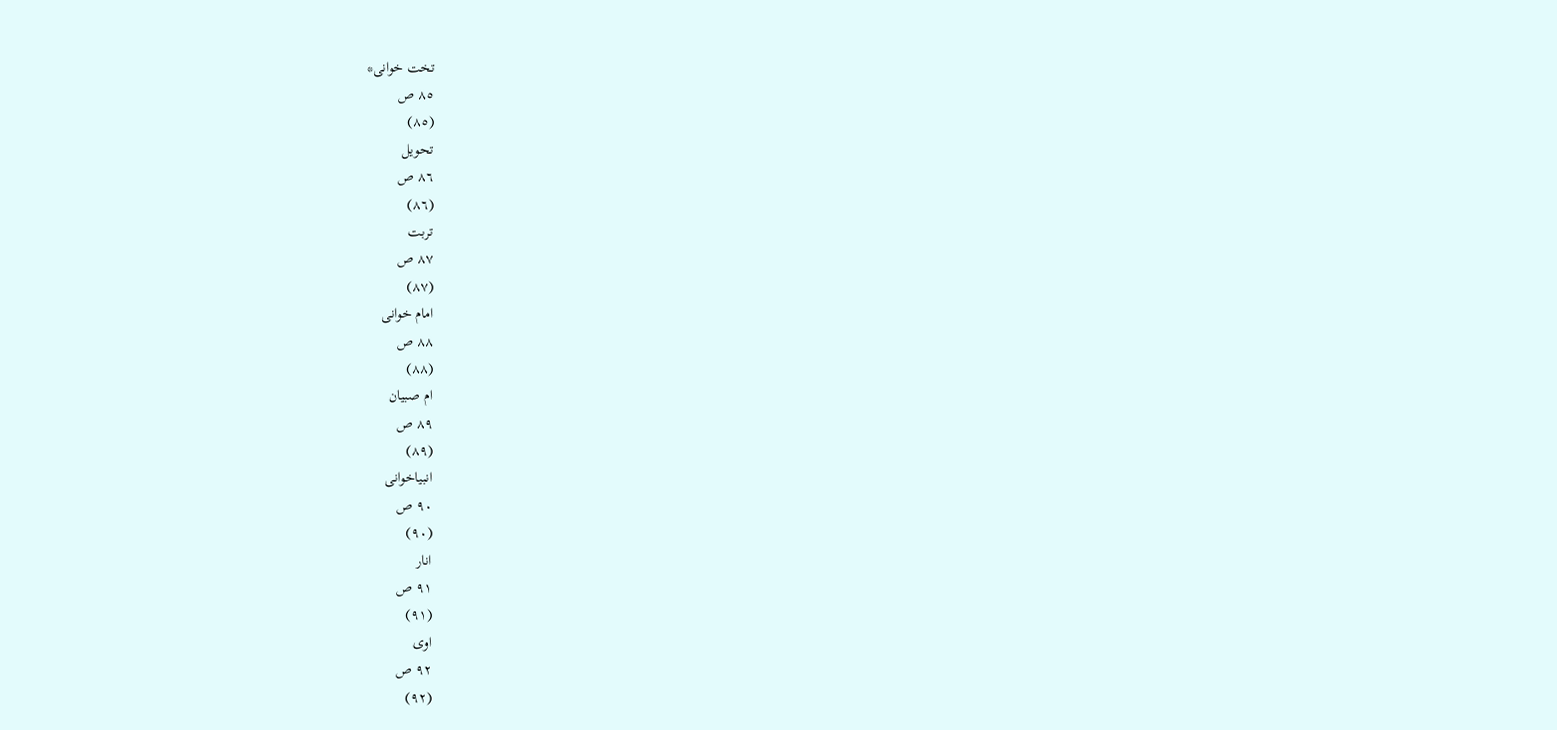تخت خوانی*
٨٥ ص
(٨٥)
تحویل
٨٦ ص
(٨٦)
تربت
٨٧ ص
(٨٧)
امام خوانی
٨٨ ص
(٨٨)
ام صبیان
٨٩ ص
(٨٩)
انبیاخوانی
٩٠ ص
(٩٠)
انار
٩١ ص
(٩١)
اوی
٩٢ ص
(٩٢)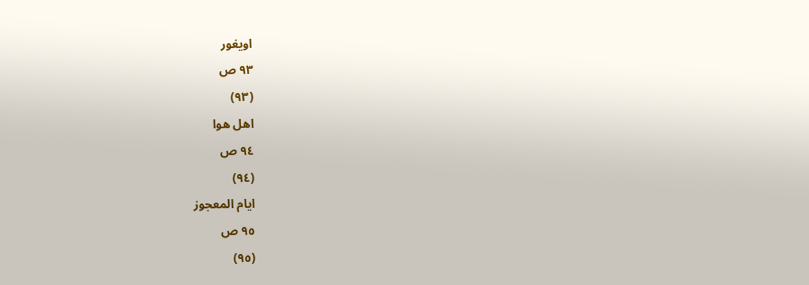اویغور
٩٣ ص
(٩٣)
اهل هوا
٩٤ ص
(٩٤)
ایام المعجوز
٩٥ ص
(٩٥)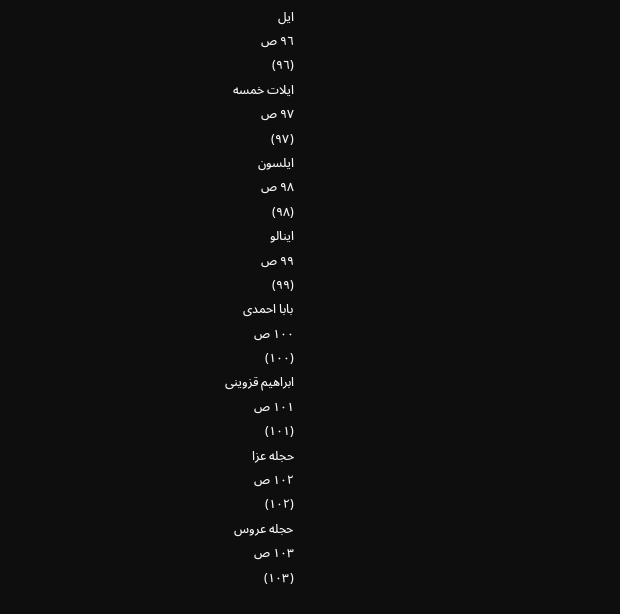ایل
٩٦ ص
(٩٦)
ایلات خمسه
٩٧ ص
(٩٧)
ایلسون
٩٨ ص
(٩٨)
اینالو
٩٩ ص
(٩٩)
بابا احمدی
١٠٠ ص
(١٠٠)
ابراهیم قزوینی
١٠١ ص
(١٠١)
حجله عزا
١٠٢ ص
(١٠٢)
حجله عروس
١٠٣ ص
(١٠٣)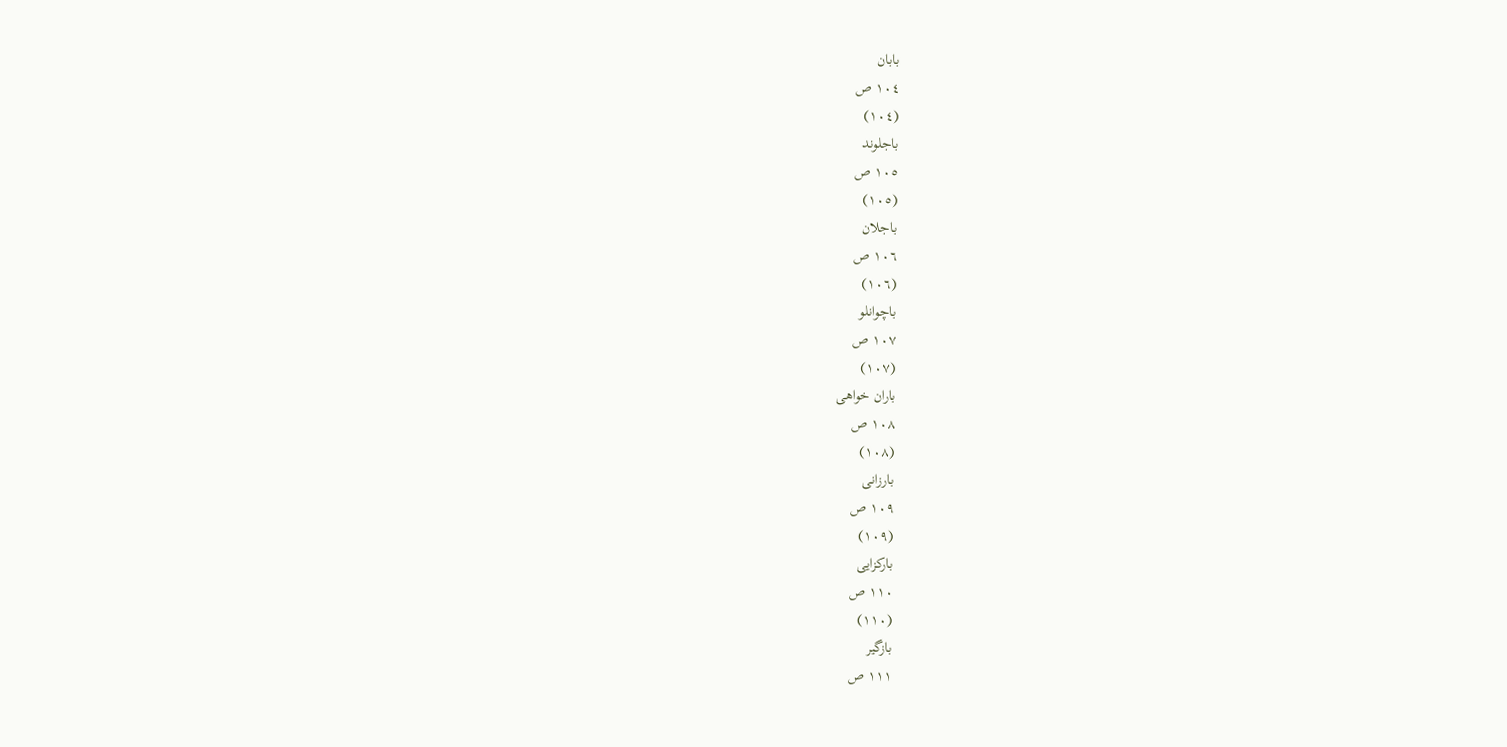بابان
١٠٤ ص
(١٠٤)
باجلوند
١٠٥ ص
(١٠٥)
باجلان
١٠٦ ص
(١٠٦)
باچوانلو
١٠٧ ص
(١٠٧)
باران خواهی
١٠٨ ص
(١٠٨)
بارزانی
١٠٩ ص
(١٠٩)
بارکزایی
١١٠ ص
(١١٠)
بازگیر
١١١ ص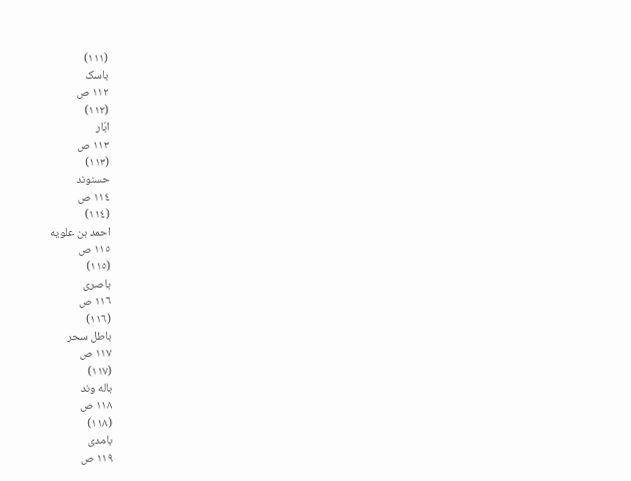(١١١)
باسک
١١٢ ص
(١١٢)
ابّار
١١٣ ص
(١١٣)
حسنوند
١١٤ ص
(١١٤)
احمد بن علویه
١١٥ ص
(١١٥)
باصری
١١٦ ص
(١١٦)
باطل سحر
١١٧ ص
(١١٧)
باله وند
١١٨ ص
(١١٨)
بامدی
١١٩ ص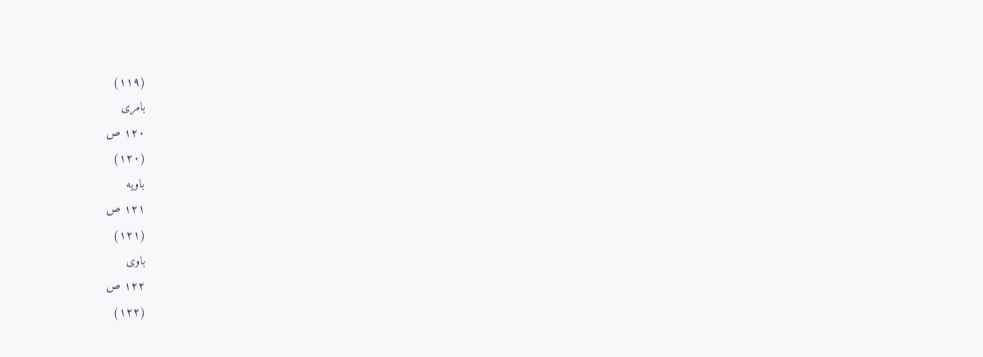(١١٩)
بامری
١٢٠ ص
(١٢٠)
باویه
١٢١ ص
(١٢١)
باوی
١٢٢ ص
(١٢٢)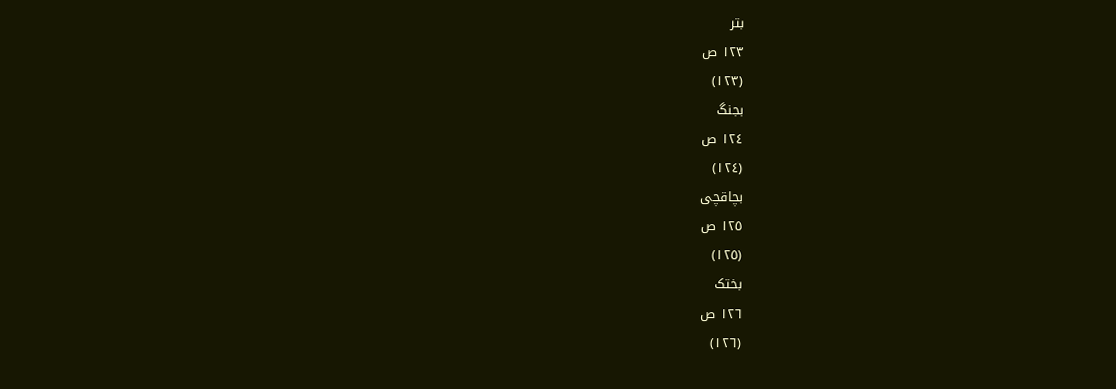بتر
١٢٣ ص
(١٢٣)
بجنگ
١٢٤ ص
(١٢٤)
بچاقچی
١٢٥ ص
(١٢٥)
بختک
١٢٦ ص
(١٢٦)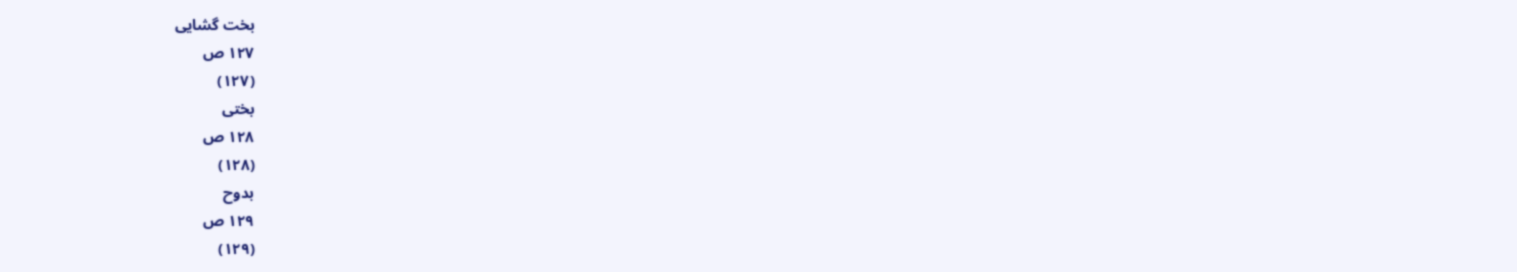بخت گشایی
١٢٧ ص
(١٢٧)
بختی
١٢٨ ص
(١٢٨)
بدوح
١٢٩ ص
(١٢٩)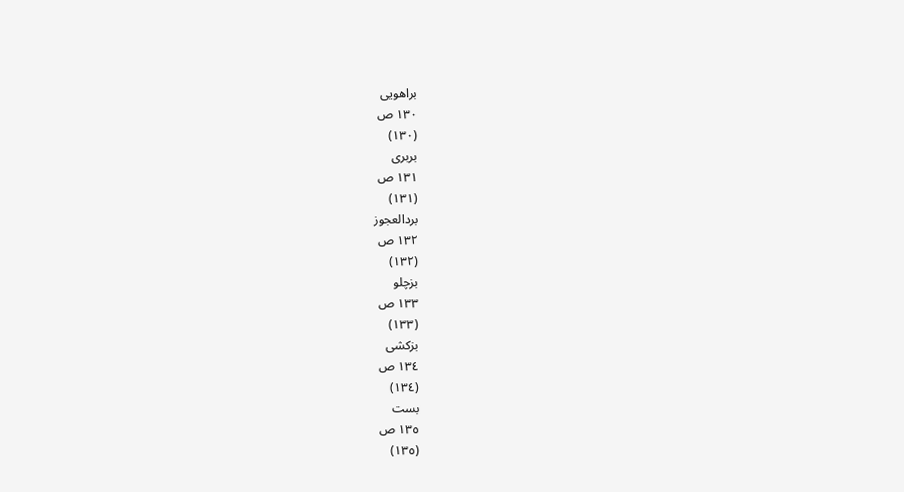براهویی
١٣٠ ص
(١٣٠)
بربری
١٣١ ص
(١٣١)
بردالعجوز
١٣٢ ص
(١٣٢)
بزچلو
١٣٣ ص
(١٣٣)
بزکشی
١٣٤ ص
(١٣٤)
بست
١٣٥ ص
(١٣٥)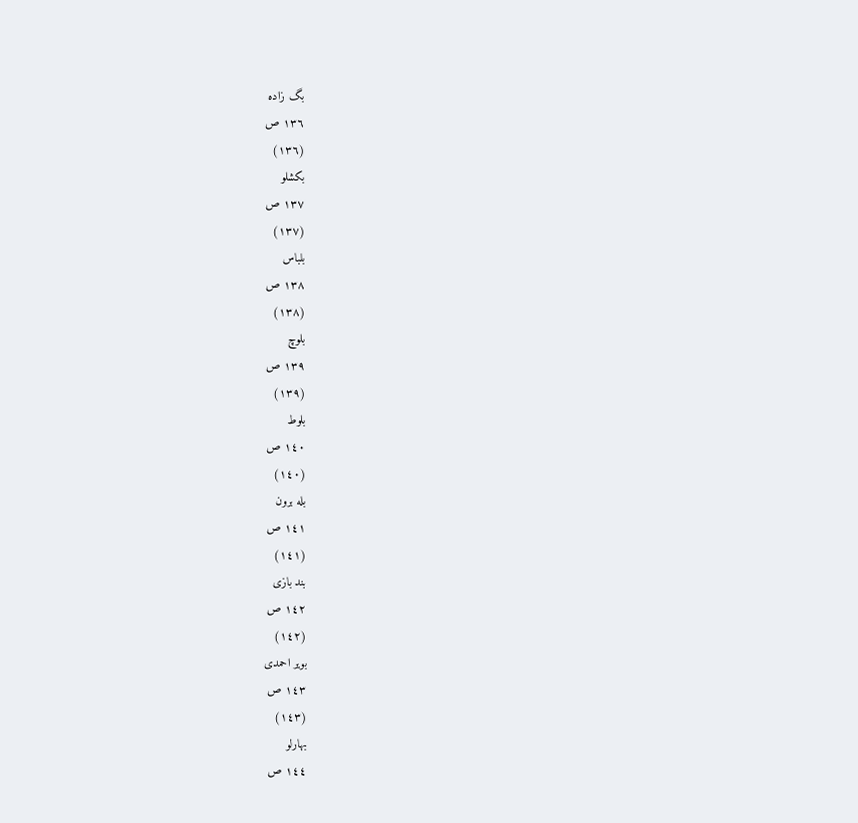بگ زاده
١٣٦ ص
(١٣٦)
بکشلو
١٣٧ ص
(١٣٧)
بلباس
١٣٨ ص
(١٣٨)
بلوچ
١٣٩ ص
(١٣٩)
بلوط
١٤٠ ص
(١٤٠)
بله برون
١٤١ ص
(١٤١)
بند بازی
١٤٢ ص
(١٤٢)
بویر احمدی
١٤٣ ص
(١٤٣)
بهارلو
١٤٤ ص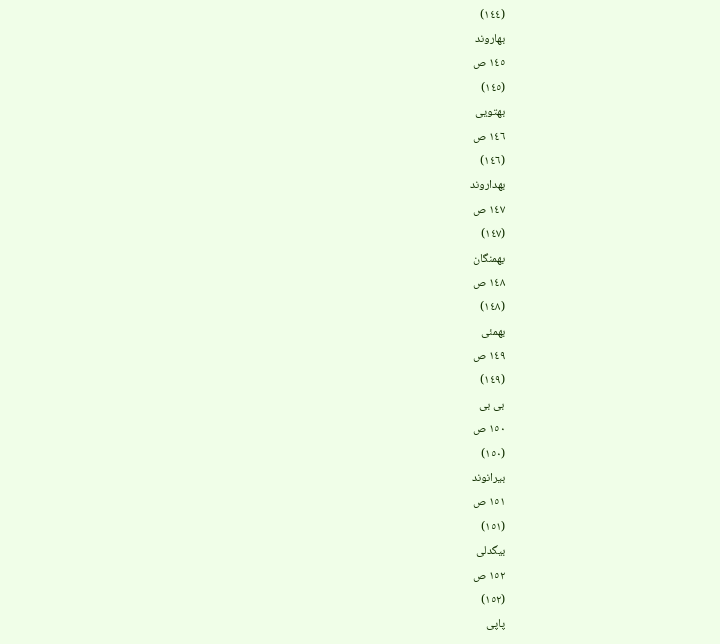(١٤٤)
بهاروند
١٤٥ ص
(١٤٥)
بهتویی
١٤٦ ص
(١٤٦)
بهداروند
١٤٧ ص
(١٤٧)
بهمنگان
١٤٨ ص
(١٤٨)
بهمئی
١٤٩ ص
(١٤٩)
بی بی
١٥٠ ص
(١٥٠)
بیرانوند
١٥١ ص
(١٥١)
بیگدلی
١٥٢ ص
(١٥٢)
پاپی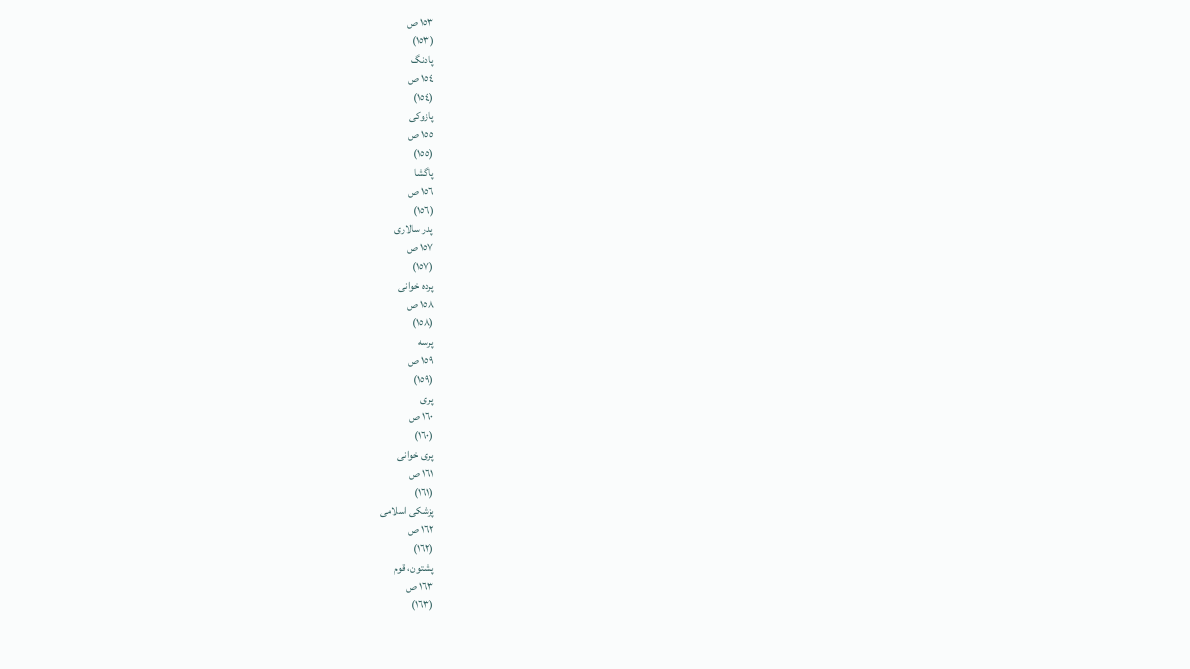١٥٣ ص
(١٥٣)
پادنگ
١٥٤ ص
(١٥٤)
پازوکی
١٥٥ ص
(١٥٥)
پاگشا
١٥٦ ص
(١٥٦)
پدر سالاری
١٥٧ ص
(١٥٧)
پرده خوانی
١٥٨ ص
(١٥٨)
پرسه
١٥٩ ص
(١٥٩)
پری
١٦٠ ص
(١٦٠)
پری خوانی
١٦١ ص
(١٦١)
پزشکی اسلامی
١٦٢ ص
(١٦٢)
پشتون، قوم
١٦٣ ص
(١٦٣)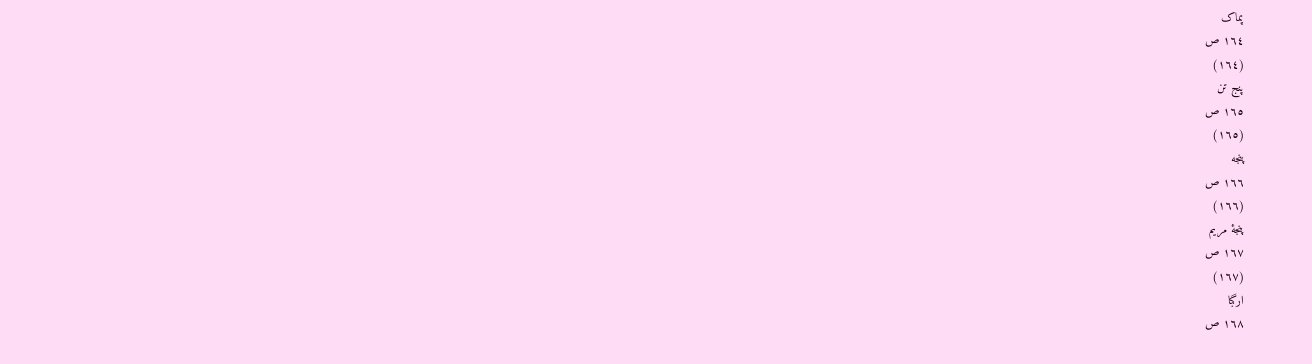پماک
١٦٤ ص
(١٦٤)
پنج تن
١٦٥ ص
(١٦٥)
پنجه
١٦٦ ص
(١٦٦)
پنجۀ مریم
١٦٧ ص
(١٦٧)
ارگبا
١٦٨ ص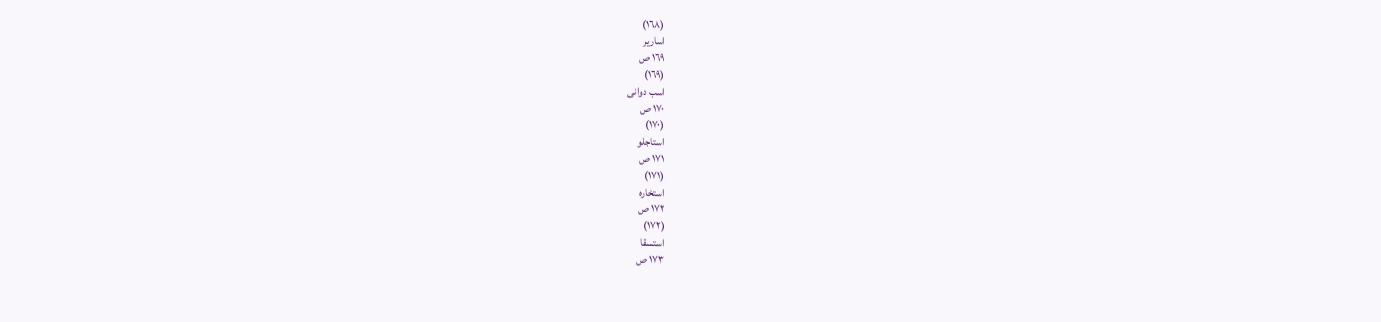(١٦٨)
اساریر
١٦٩ ص
(١٦٩)
اسب دوانی
١٧٠ ص
(١٧٠)
استاجلو
١٧١ ص
(١٧١)
استخاره
١٧٢ ص
(١٧٢)
استسقا
١٧٣ ص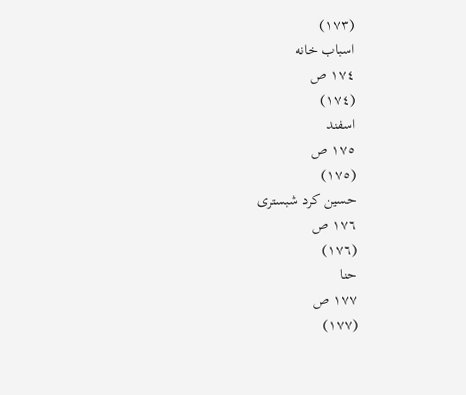(١٧٣)
اسباب خانه
١٧٤ ص
(١٧٤)
اسفند
١٧٥ ص
(١٧٥)
حسین کرد شبستری
١٧٦ ص
(١٧٦)
حنا
١٧٧ ص
(١٧٧)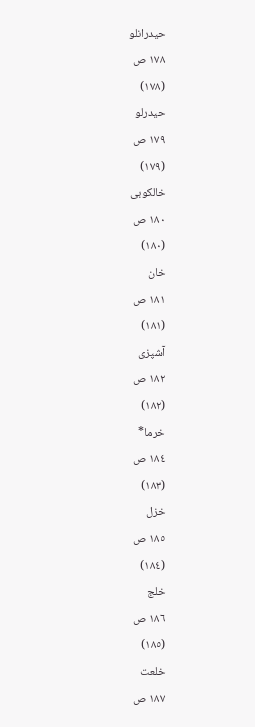حیدرانلو
١٧٨ ص
(١٧٨)
حیدرلو
١٧٩ ص
(١٧٩)
خالکوبی
١٨٠ ص
(١٨٠)
خان
١٨١ ص
(١٨١)
آشپزی
١٨٢ ص
(١٨٢)
خرما*
١٨٤ ص
(١٨٣)
خزل
١٨٥ ص
(١٨٤)
خلج
١٨٦ ص
(١٨٥)
خلعت
١٨٧ ص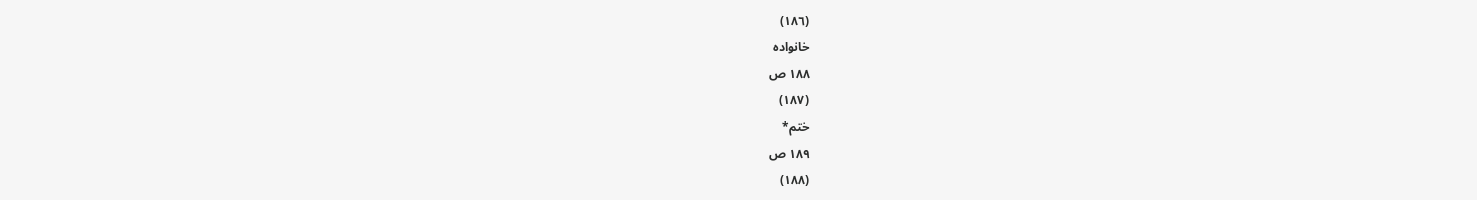(١٨٦)
خانواده
١٨٨ ص
(١٨٧)
ختم*
١٨٩ ص
(١٨٨)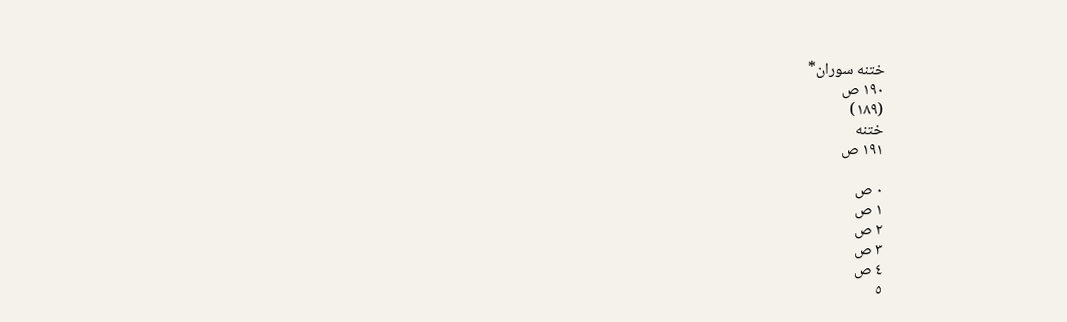ختنه سوران*
١٩٠ ص
(١٨٩)
ختنه
١٩١ ص

٠ ص
١ ص
٢ ص
٣ ص
٤ ص
٥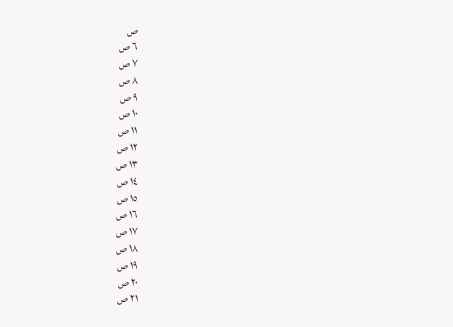ص
٦ ص
٧ ص
٨ ص
٩ ص
١٠ ص
١١ ص
١٢ ص
١٣ ص
١٤ ص
١٥ ص
١٦ ص
١٧ ص
١٨ ص
١٩ ص
٢٠ ص
٢١ ص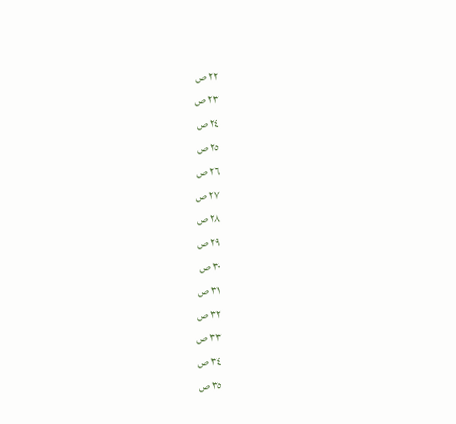٢٢ ص
٢٣ ص
٢٤ ص
٢٥ ص
٢٦ ص
٢٧ ص
٢٨ ص
٢٩ ص
٣٠ ص
٣١ ص
٣٢ ص
٣٣ ص
٣٤ ص
٣٥ ص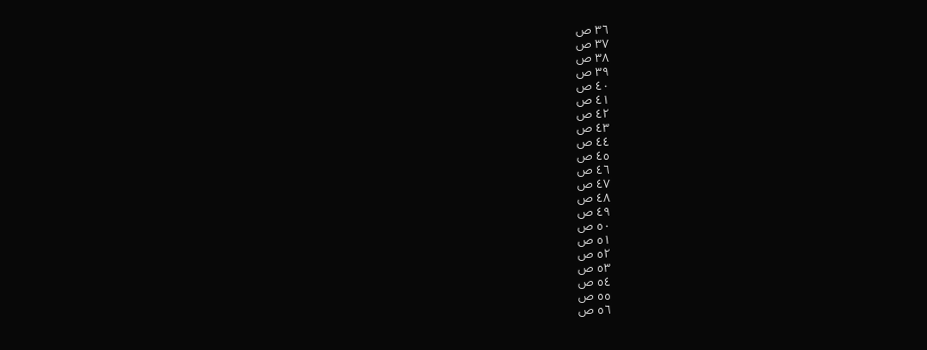٣٦ ص
٣٧ ص
٣٨ ص
٣٩ ص
٤٠ ص
٤١ ص
٤٢ ص
٤٣ ص
٤٤ ص
٤٥ ص
٤٦ ص
٤٧ ص
٤٨ ص
٤٩ ص
٥٠ ص
٥١ ص
٥٢ ص
٥٣ ص
٥٤ ص
٥٥ ص
٥٦ ص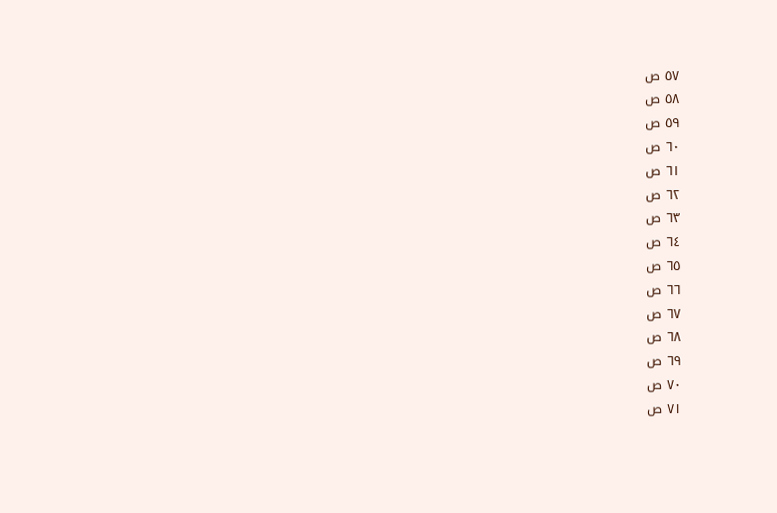٥٧ ص
٥٨ ص
٥٩ ص
٦٠ ص
٦١ ص
٦٢ ص
٦٣ ص
٦٤ ص
٦٥ ص
٦٦ ص
٦٧ ص
٦٨ ص
٦٩ ص
٧٠ ص
٧١ ص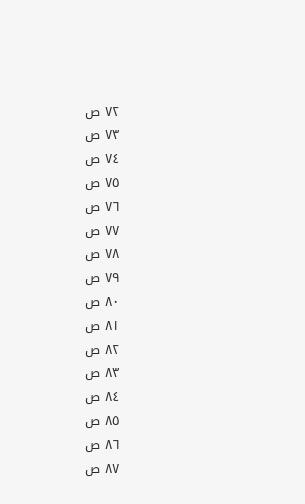٧٢ ص
٧٣ ص
٧٤ ص
٧٥ ص
٧٦ ص
٧٧ ص
٧٨ ص
٧٩ ص
٨٠ ص
٨١ ص
٨٢ ص
٨٣ ص
٨٤ ص
٨٥ ص
٨٦ ص
٨٧ ص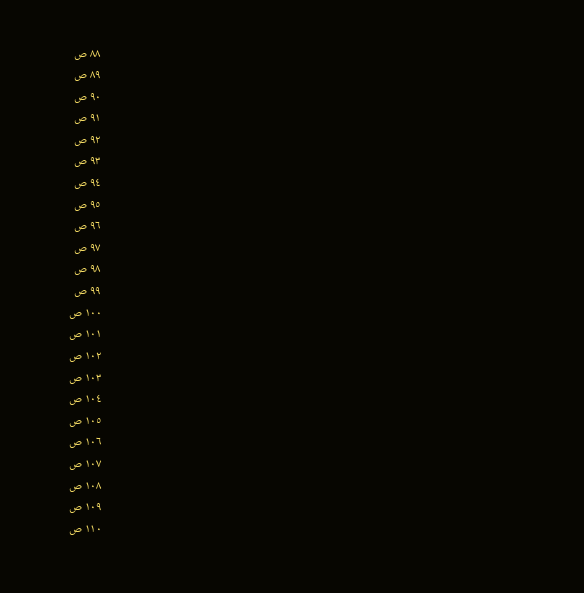٨٨ ص
٨٩ ص
٩٠ ص
٩١ ص
٩٢ ص
٩٣ ص
٩٤ ص
٩٥ ص
٩٦ ص
٩٧ ص
٩٨ ص
٩٩ ص
١٠٠ ص
١٠١ ص
١٠٢ ص
١٠٣ ص
١٠٤ ص
١٠٥ ص
١٠٦ ص
١٠٧ ص
١٠٨ ص
١٠٩ ص
١١٠ ص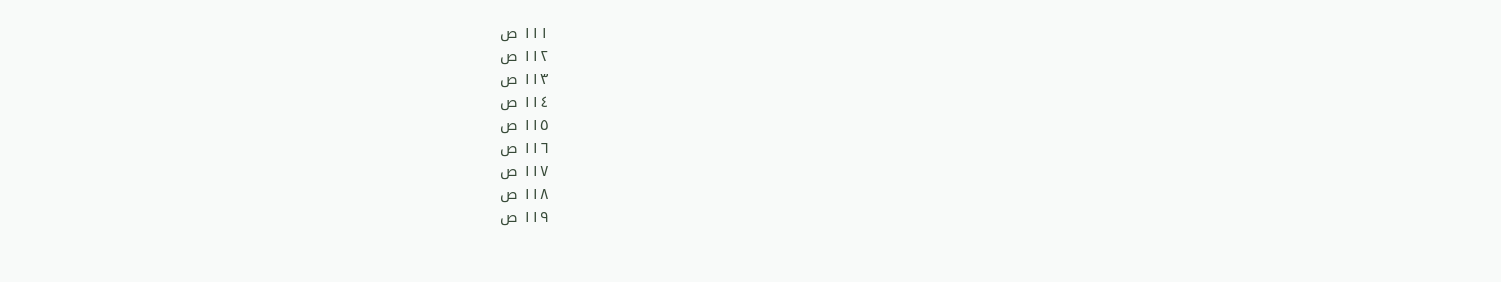١١١ ص
١١٢ ص
١١٣ ص
١١٤ ص
١١٥ ص
١١٦ ص
١١٧ ص
١١٨ ص
١١٩ ص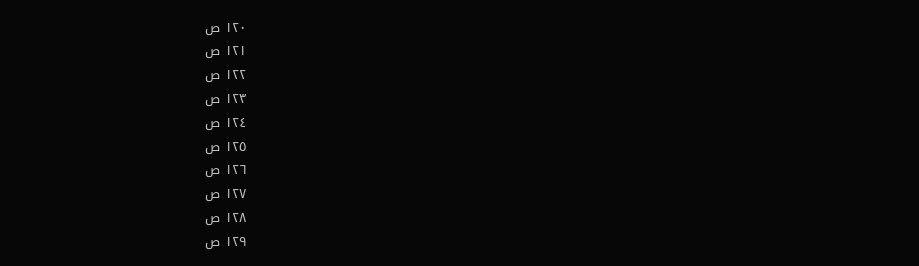١٢٠ ص
١٢١ ص
١٢٢ ص
١٢٣ ص
١٢٤ ص
١٢٥ ص
١٢٦ ص
١٢٧ ص
١٢٨ ص
١٢٩ ص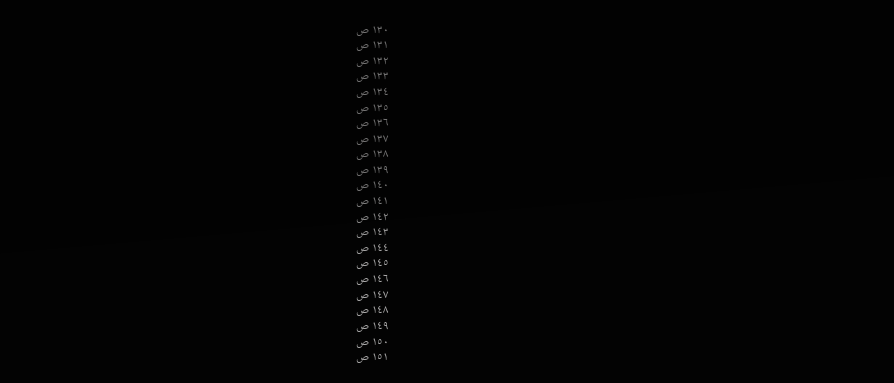١٣٠ ص
١٣١ ص
١٣٢ ص
١٣٣ ص
١٣٤ ص
١٣٥ ص
١٣٦ ص
١٣٧ ص
١٣٨ ص
١٣٩ ص
١٤٠ ص
١٤١ ص
١٤٢ ص
١٤٣ ص
١٤٤ ص
١٤٥ ص
١٤٦ ص
١٤٧ ص
١٤٨ ص
١٤٩ ص
١٥٠ ص
١٥١ ص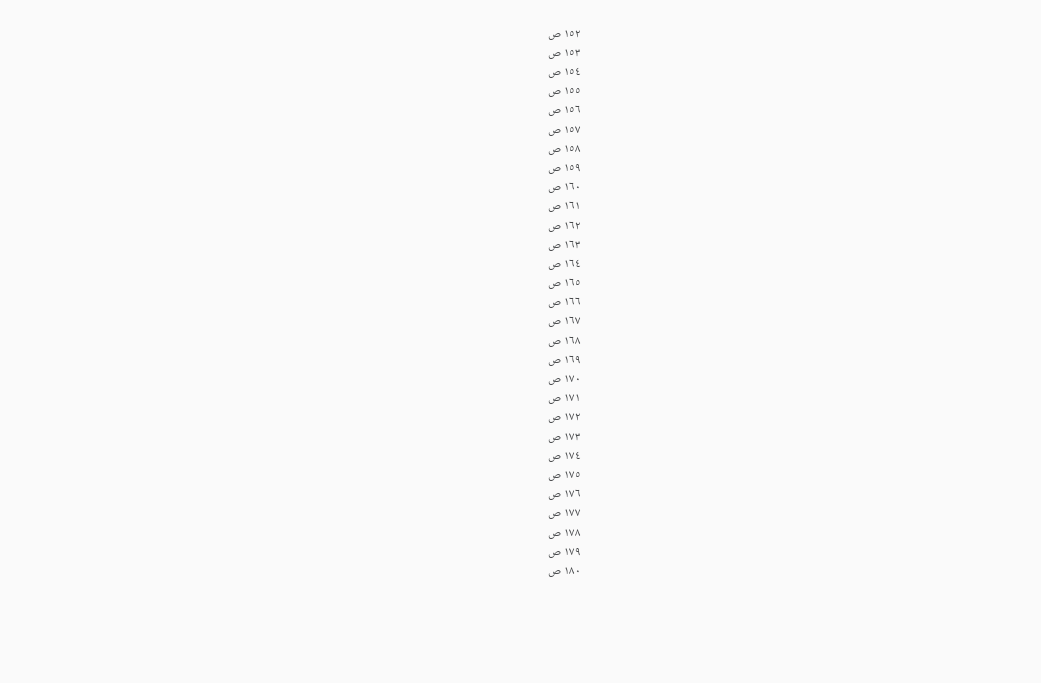١٥٢ ص
١٥٣ ص
١٥٤ ص
١٥٥ ص
١٥٦ ص
١٥٧ ص
١٥٨ ص
١٥٩ ص
١٦٠ ص
١٦١ ص
١٦٢ ص
١٦٣ ص
١٦٤ ص
١٦٥ ص
١٦٦ ص
١٦٧ ص
١٦٨ ص
١٦٩ ص
١٧٠ ص
١٧١ ص
١٧٢ ص
١٧٣ ص
١٧٤ ص
١٧٥ ص
١٧٦ ص
١٧٧ ص
١٧٨ ص
١٧٩ ص
١٨٠ ص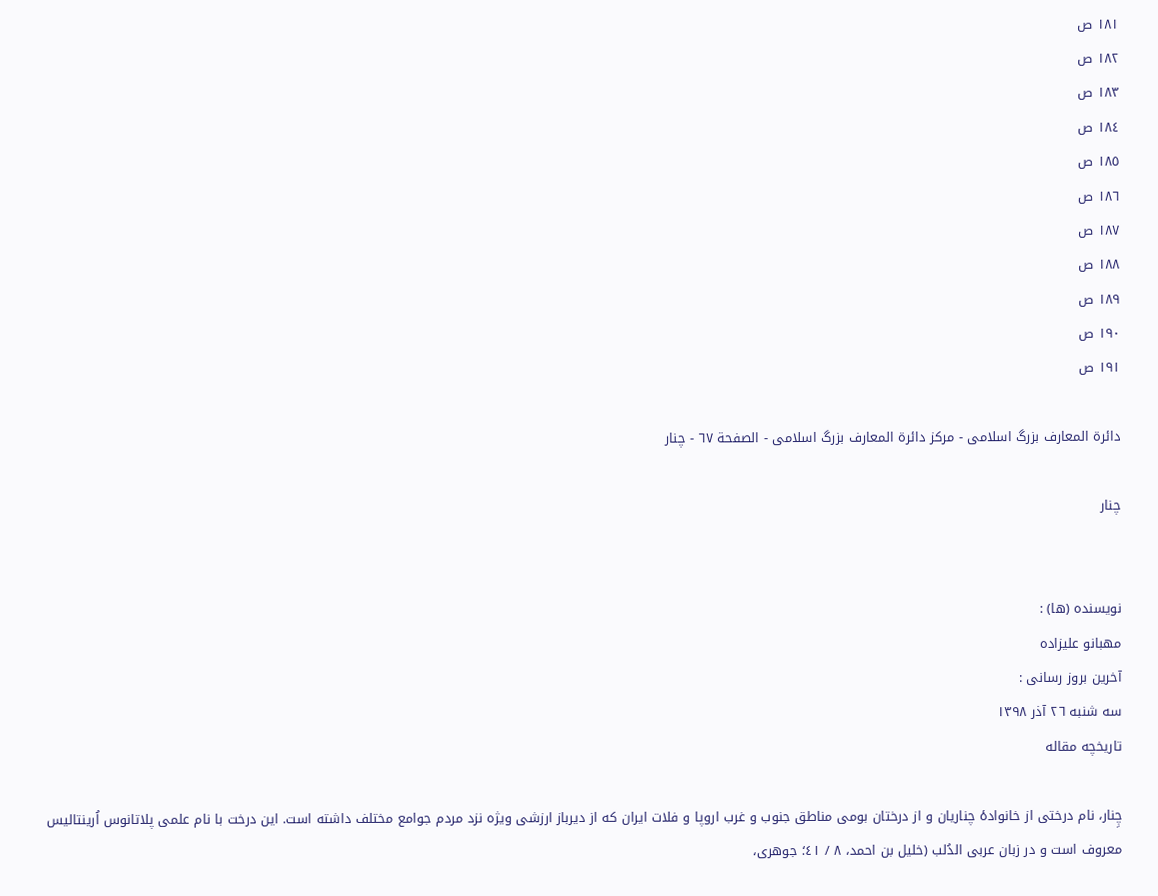١٨١ ص
١٨٢ ص
١٨٣ ص
١٨٤ ص
١٨٥ ص
١٨٦ ص
١٨٧ ص
١٨٨ ص
١٨٩ ص
١٩٠ ص
١٩١ ص

دائرة المعارف بزرگ اسلامی - مرکز دائرة المعارف بزرگ اسلامی - الصفحة ٦٧ - چنار

چنار


نویسنده (ها) :
مهبانو علیزاده
آخرین بروز رسانی :
سه شنبه ٢٦ آذر ١٣٩٨
تاریخچه مقاله

چِنار، نام درختی از خانوادۀ چناریان و از درختان بومی مناطق جنوب و غرب اروپا و فلات ایران که از دیرباز ارزشی ویژه نزد مردم جوامع مختلف داشته است. این درخت با نام علمی پلاتانوس اُرینتالیس معروف است و در زبان عربی الدُلب (خلیل بن احمد، ٨ / ٤١؛ جوهری،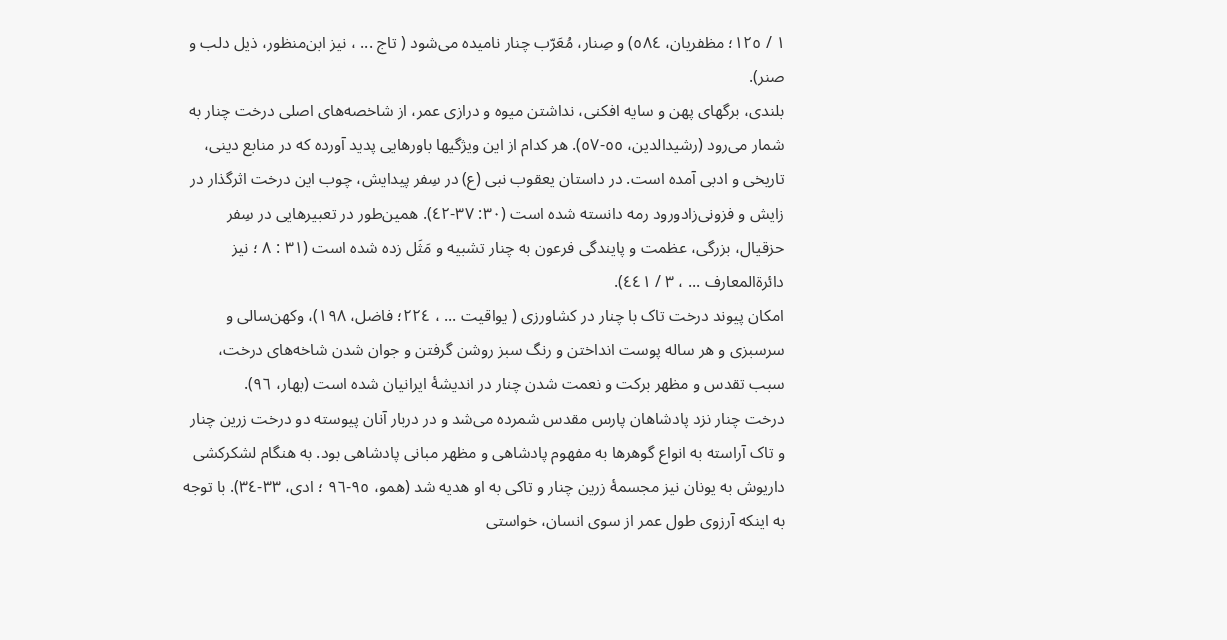١ / ١٢٥؛ مظفریان، ٥٨٤) و صِنار، مُعَرّب چنار نامیده می‌شود ( تاج ... ، نیز ابن‌منظور، ذیل دلب و صنر).
بلندی، برگهای پهن و سایه افکنی، نداشتن میوه و درازی عمر، از شاخصه‌های اصلی درخت چنار به شمار می‌رود (رشیدالدین، ٥٥-٥٧). هر کدام از این ویژگیها باورهایی پدید آورده که در منابع دینی، تاریخی و ادبی آمده است. در داستان یعقوب نبی (ع) در سِفر پیدایش، چوب این درخت اثرگذار در زایش و فزونی‌زادورود رمه دانسته شده است (٣٠: ٣٧-٤٢). همین‌طور در تعبیرهایی در سِفر حزقیال، بزرگی، عظمت و پایندگی فرعون به چنار تشبیه و مَثَل زده شده است (٣١ : ٨ ؛ نیز دائرة‌المعارف ... ، ٣ / ٤٤١).
امکان پیوند درخت تاک با چنار در کشاورزی ( یواقیت ... ، ٢٢٤؛ فاضل، ١٩٨)، وکهن‌سالی و سرسبزی و هر ساله پوست انداختن و رنگ سبز روشن گرفتن و جوان شدن شاخه‌های درخت، سبب تقدس و مظهر برکت و نعمت شدن چنار در اندیشۀ ایرانیان شده است (بهار، ٩٦).
درخت چنار نزد پادشاهان پارس مقدس شمرده می‌شد و در دربار آنان پیوسته دو درخت زرین چنار و تاک آراسته به انواع گوهرها به مفهوم پادشاهی و مظهر مبانی پادشاهی بود. به هنگام لشکرکشی داریوش به یونان نیز مجسمۀ زرین چنار و تاکی به او هدیه شد (همو، ٩٥-٩٦ ؛ ادی، ٣٣-٣٤). با توجه به اینکه آرزوی طول عمر از سوی انسان، خواستی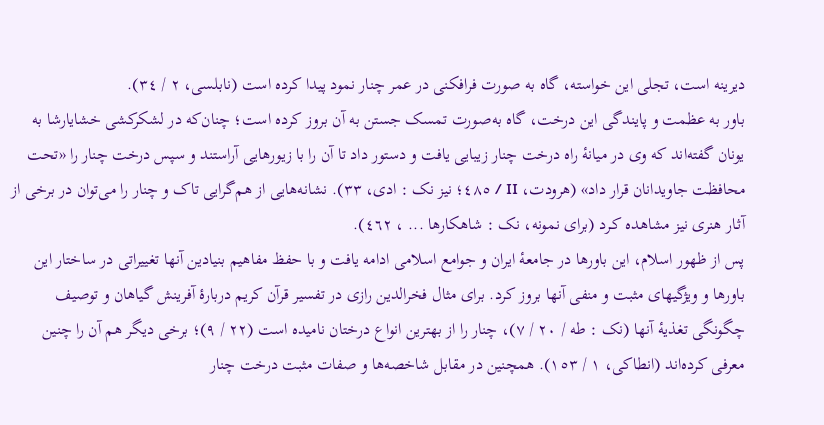دیرینه است، تجلی این خواسته، گاه به صورت فرافکنی در عمر چنار نمود پیدا کرده است (نابلسی، ٢ / ٣٤).
باور به عظمت و پایندگی این درخت، گاه به‌صورت تمسک جستن به آن بروز کرده است؛ چنان‌که در لشکرکشی خشایارشا به یونان گفته‌اند که وی در میانۀ راه درخت چنار زیبایی یافت و دستور داد تا آن را با زیورهایی آراستند و سپس درخت چنار را «تحت محافظت جاویدانان قرار داد» (هرودت، II / ٤٨٥؛ نیز نک‌ : ادی، ٣٣). نشانه‌هایی از هم‌گرایی تاک و چنار را می‌توان در برخی از آثـار هنری نیز مشاهده کـرد (برای نمونه، نک‌ : شاهکارها ... ، ٤٦٢).
پس از ظهور اسلام، این باورها در جامعۀ ایران و جوامع اسلامی ادامه یافت و با حفظ مفاهیم بنیادین آنها تغییراتی در ساختار این باورها و ویژگیهای مثبت و منفی آنها بروز کرد. برای مثال فخرالدین رازی در تفسیر قرآن کریم دربارۀ آفرینش گیاهان و توصیف چگونگی تغذیۀ آنها (نک‌ : طه / ٢٠ / ٧)، چنار را از بهترین انواع درختان نامیده است (٢٢ / ٩)؛ برخی دیگر هم آن را چنین معرفی کرده‌اند (انطاکی، ١ / ١٥٣). همچنین در مقابل شاخصه‌ها و صفات مثبت درخت چنار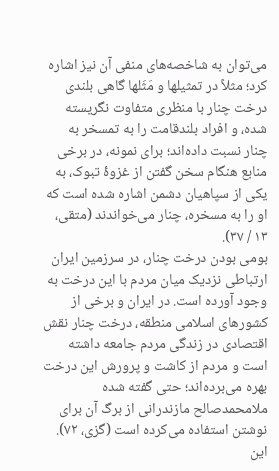می‌توان به شاخصه‌های منفی آن نیز اشاره کرد؛ مثلاً در تمثیلها و مَثَلها گاهی بلندی درخت چنار با منظری متفاوت نگریسته شده، و افراد بلندقامت را به تمسخر به چنار نسبت داده‌اند؛ برای نمونه، در برخی منابع هنگام سخن گفتن از غزوۀ تبوک، به یکی از سپاهیان دشمن اشاره شده است که او را به مسخره، چنار می‌خواندند (متقی، ١٣ / ٣٧).
بومی بودن درخت چنار، در سرزمین ایران ارتباطی نزدیک میان مردم با این درخت به وجود آورده است. در ایران و برخی از کشورهای اسلامی منطقه، درخت چنار نقش اقتصادی در زندگی مردم جامعه داشته است و مردم از کاشت و پرورش این درخت بهره‌ می‌برده‌اند؛ حتى گفته شده ملامحمدصالح مازندرانی از برگ آن برای نوشتن استفاده می‌کرده است (گزی، ٧٢). این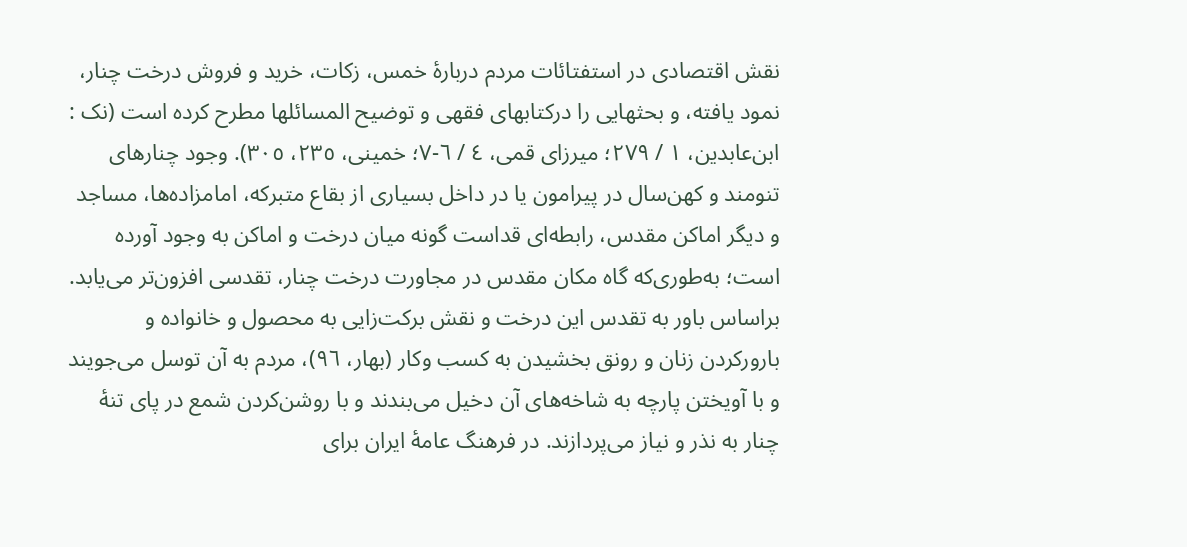نقش اقتصادی در استفتائات مردم دربارۀ خمس، زکات، خرید و فروش درخت چنار، نمود یافته، و بحثهایی را درکتابهای فقهی و توضیح المسائلها مطرح کرده است (نک‌ : ابن‌عابدین، ١ / ٢٧٩؛ میرزای قمی، ٤ / ٦-٧؛ خمینی، ٢٣٥، ٣٠٥). وجود چنارهای تنومند و کهن‌سال در پیرامون یا در داخل بسیاری از بقاع متبرکه، امامزاده‌ها، مساجد و دیگر اماکن مقدس، رابطه‌ای قداست گونه میان درخت و اماکن به وجود آورده است؛ به‌طوری‌که گاه مکان مقدس در مجاورت درخت چنار، تقدسی افزون‌تر می‌یابد.
براساس باور به تقدس این درخت و نقش برکت‌زایی به محصول و خانواده و بارورکردن زنان و رونق بخشیدن به کسب و‌کار (بهار، ٩٦)، مردم به آن توسل می‌جویند و با آویختن پارچه به شاخه‌های آن دخیل می‌بندند و با روشن‌کردن شمع در پای تنۀ چنار به نذر و نیاز می‌پردازند. در فرهنگ عامۀ ایران برای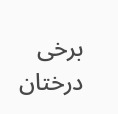برخی درختان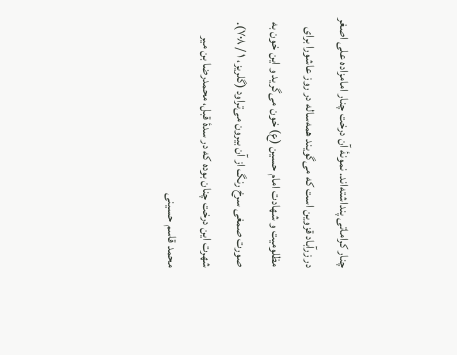چنار کراماتی پنداشته‌اند. نمونۀ آن درخت چنار امامزاده علی اصغر در زرآباد قزوین است که می‌گویند همه‌ساله در روز عاشورا برای مظلومیت و شهادت امام حسین (ع) خون می‌گرید و این خون به صورت صمغی سرخ رنگ از آن بیرون می‌تراود (گلریز، ١ / ٧٠٨). شهرت این درخت چنان بوده که در سدۀ قبل، محمدرضا بن میر محمد قاسم حسینی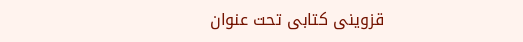قزوینی کتابی تحت عنوان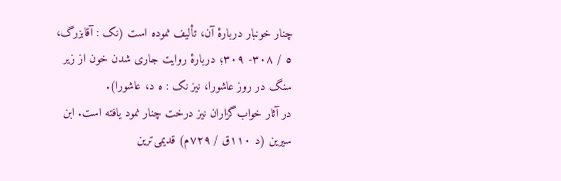چنار خونبار دربارۀ آن، تألیف نموده است (نک‌ : آقابزرگ، ٥ / ٣٠٨- ٣٠٩؛ دربارۀ روایت جاری شدن خون از زیر سنگ در روز عاشورا، نیز نک‌ : ه‌ د، عاشورا).
در آثار خواب‌گزاران نیز درخت چنار نمود یافته است. ابن‌ سیرین (د ١١٠ق / ٧٢٩م) قدیمی‌ترین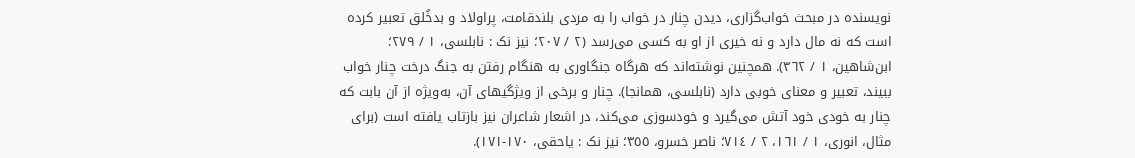نویسنده در مبحث خواب‌گزاری، دیدن چنار در خواب را به مردی بلندقامت، پراولاد و بدخُلق تعبیر کرده است که نه مال دارد و نه خیری از او به کسی می‌رسد (٢ / ٢٠٧؛ نیز نک‌ : نابلسی، ١ / ٢٧٩؛ ابن‌شاهین، ١ / ٣٦٢). همچنین نوشته‌اند که هرگاه جنگاوری به هنگام رفتن به جنگ درخت چنار خواب ببیند، تعبیر و معنای خوبی دارد (نابلسی، همانجا). چنار و برخی از ویژگیهای آن، به‌ویژه از آن بابت که چنار به خودی خود آتش می‌گیرد و خودسوزی می‌کند، در اشعار شاعران نیز بازتاب یافته است (برای مثال، انوری، ١ / ١٦١، ٢ / ٧١٤؛ ناصر خسرو، ٣٥٥؛ نیز نک‌ : یاحقی، ١٧٠-١٧١).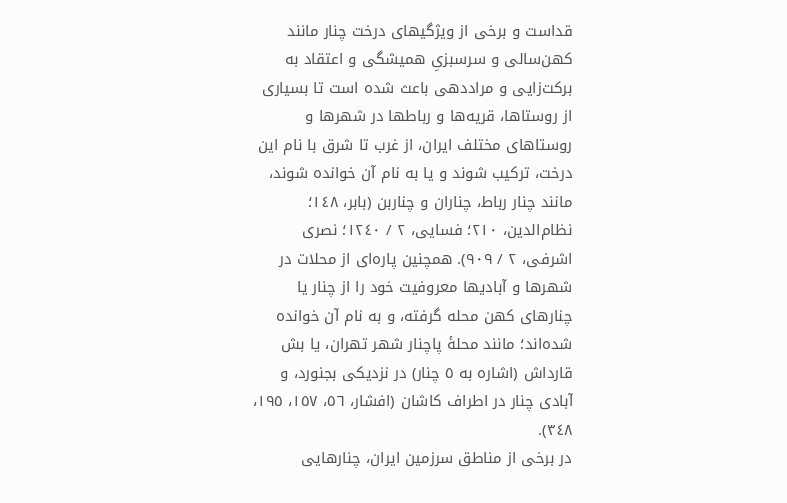قداست و برخی از ویژگیهای درخت چنار مانند کهن‌سالی و سرسبزیِ همیشگی و اعتقاد به برکت‌زایی و مراددهی باعث شده است تا بسیاری از روستاها، قریه‌ها و رباطها در شهرها و روستاهای مختلف ایران، از غرب تا شرق با نام این درخت، ترکیب شوند و یا به نام آن خوانده شوند، مانند چنار رباط، چناران و چناربن (بابر، ١٤٨؛ نظام‌الدین، ٢١٠؛ فسایی، ٢ / ١٢٤٠؛ نصری اشرفی، ٢ / ٩٠٩). همچنین پاره‌ای از محلات در شهرها و آبادیها معروفیت خود را از چنار یا چنارهای کهن محله گرفته، و به نام آن خوانده شده‌اند؛ مانند محلۀ پاچنار شهر تهران، یا بش قارداش (اشاره به ٥ چنار) در نزدیکی بجنورد، و آبادی چنار در اطراف کاشان (افشار، ٥٦، ١٥٧، ١٩٥، ٣٤٨).
در برخی از مناطق سرزمین ایران، چنارهایی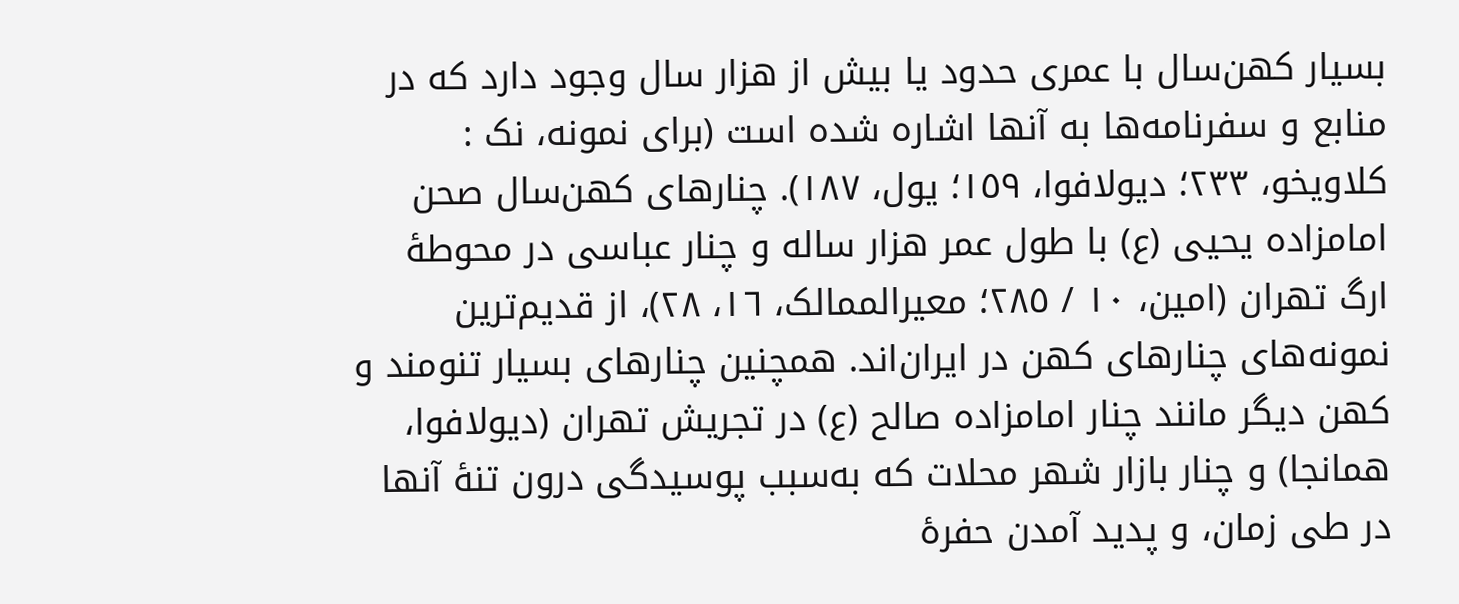بسیار کهن‌سال با عمری حدود یا بیش از هزار سال وجود دارد که در منابع و سفرنامه‌ها به آنها اشاره شده است (برای نمونه، نک‌ ‌: کلاویخو، ٢٣٣؛ دیولافوا، ١٥٩؛ یول، ١٨٧). چنارهای کهن‌سال صحن امامزاده یحیى (ع) با طول عمر هزار ساله و چنار عباسی در محوطۀ ارگ تهران (امین، ١٠ / ٢٨٥؛ معیرالممالک، ١٦، ٢٨)، از قدیم‌ترین نمونه‌های چنارهای کهن در ایران‌اند. همچنین چنارهای بسیار تنومند و کهن دیگر مانند چنار امامزاده صالح (ع) در تجریش تهران (دیولافوا، همانجا) و چنار بازار شهر محلات که به‌سبب‌ پوسیدگی درون تنۀ آنها در طی زمان، و پدید آمدن حفرۀ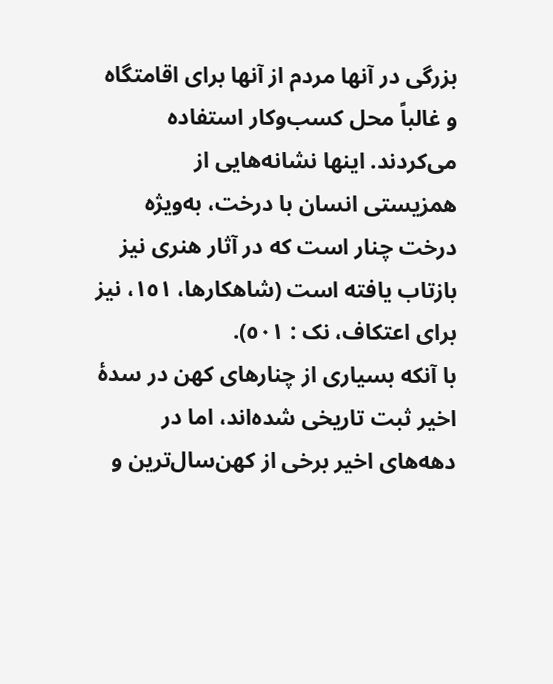بزرگی در آنها مردم از آنها برای اقامتگاه و غالباً محل کسب‌وکار استفاده می‌کردند. اینها نشانه‌هایی از همزیستی انسان با درخت، به‌ویژه درخت چنار است که در آثار هنری نیز بازتاب یافته است (شاهکارها، ١٥١، نیز برای اعتکاف، نک‌ : ٥٠١).
با آنکه بسیاری از چنارهای کهن در سدۀ اخیر ثبت تاریخی شده‌اند، اما در دهه‌های اخیر برخی از کهن‌سال‌ترین و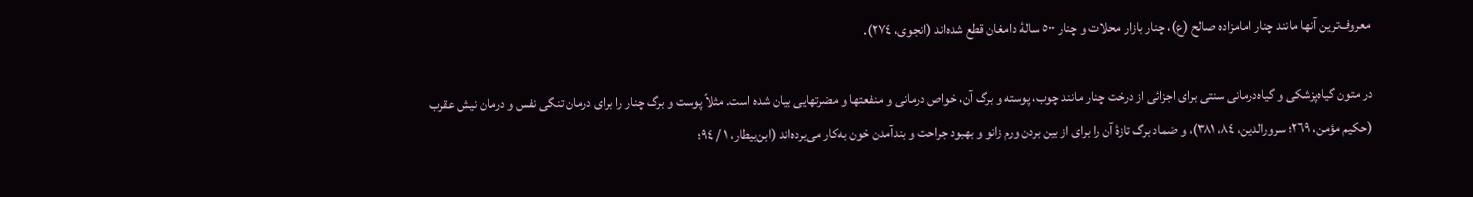معروف‌ترین آنها مانند چنار امامزاده صالح (ع)، چنار بازار محلات و چنار ٥٠٠ سالۀ دامغان قطع شده‌اند (انجوی، ٢٧٤).

در متون گیاه‌پزشکی و گیاه‌درمانی سنتی برای اجزائی از درخت چنار مانند چوب، پوسته و برگ آن، خواص درمانی و منفعتها و مضرتهایی بیان شده است. مثلاً پوست و برگ چنار را برای درمان تنگی نفس و درمان نیش عقرب (حکیم مؤمن، ٢٦٩؛ سرورالدین، ٨٤، ٣٨١)، و ضماد برگ تازۀ آن را برای از بین بردن ورم زانو و بهبود جراحت و بندآمدن خون به‌کار می‌برده‌اند (ابن‌بیطار، ١ / ٩٤؛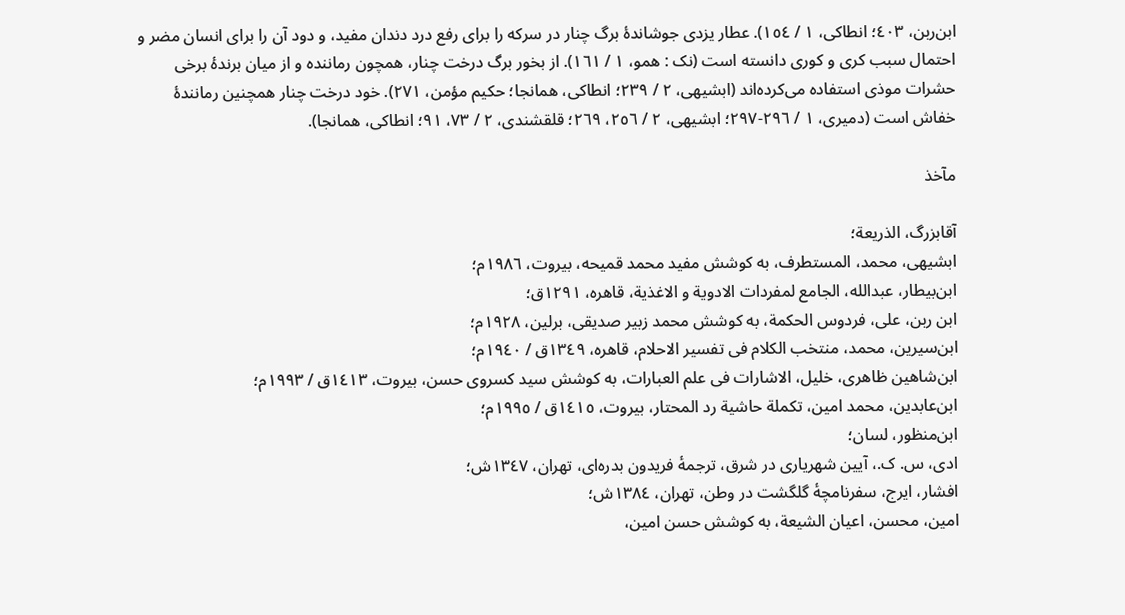ابن‌ربن، ٤٠٣؛ انطاکی، ١ / ١٥٤). عطار یزدی جوشاندۀ برگ چنار در سرکه را برای رفع درد دندان مفید، و دود آن را برای انسان مضر و احتمال سبب کری و کوری دانسته است (نک‌ : همو، ١ / ١٦١). از بخور برگ درخت چنار، همچون رماننده و از میان برندۀ برخی حشرات موذی استفاده می‌کرده‌اند (ابشیهی، ٢ / ٢٣٩؛ انطاکی، همانجا؛ حکیم مؤمن، ٢٧١). خود درخت چنار همچنین رمانندۀ خفاش است (دمیری، ١ / ٢٩٦-٢٩٧؛ ابشیهی، ٢ / ٢٥٦، ٢٦٩؛ قلقشندی، ٢ / ٧٣، ٩١؛ انطاکی، همانجا).

مآخذ

آقابزرگ، الذریعة؛
ابشیهی، محمد، المستطرف، به کوشش مفید محمد قمیحه، بیروت، ١٩٨٦م؛
ابن‌بیطار، عبدالله، الجامع لمفردات الادویة و الاغذیة، قاهره، ١٢٩١ق؛
ابن ربن، علی، فردوس الحکمة، به کوشش محمد زبیر صدیقی، برلین، ١٩٢٨م؛
ابن‌سیرین، محمد، منتخب الکلام فی تفسیر الاحلام، قاهره، ١٣٤٩ق / ١٩٤٠م؛
ابن‌شاهین ظاهری، خلیل، الاشارات فی علم العبارات، به کوشش سید کسروی حسن، بیروت، ١٤١٣ق / ١٩٩٣م؛
ابن‌عابدین، محمد امین، تکملة حاشیة رد المحتار، بیروت، ١٤١٥ق / ١٩٩٥م؛
ابن‌منظور، لسان؛
ادی، س. ک.، آیین شهریاری در شرق، ترجمۀ فریدون بدره‌ای، تهران، ١٣٤٧ش؛
افشار، ایرج، سفرنامچۀ گلگشت در وطن، تهران، ١٣٨٤ش؛
امین، محسن، اعیان الشیعة، به کوشش حسن امین،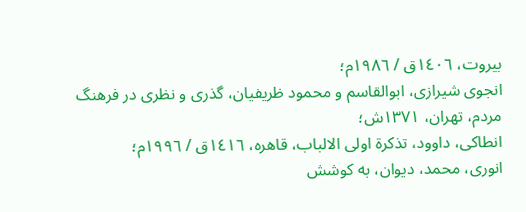بیروت، ١٤٠٦ق / ١٩٨٦م؛
انجوی شیرازی، ابوالقاسم و محمود ظریفیان، گذری و نظری در فرهنگ مردم، تهران، ١٣٧١ش؛
انطاکی، داوود، تذکرة اولی الالباب، قاهره، ١٤١٦ق / ١٩٩٦م؛
انوری، محمد، دیوان، به کوشش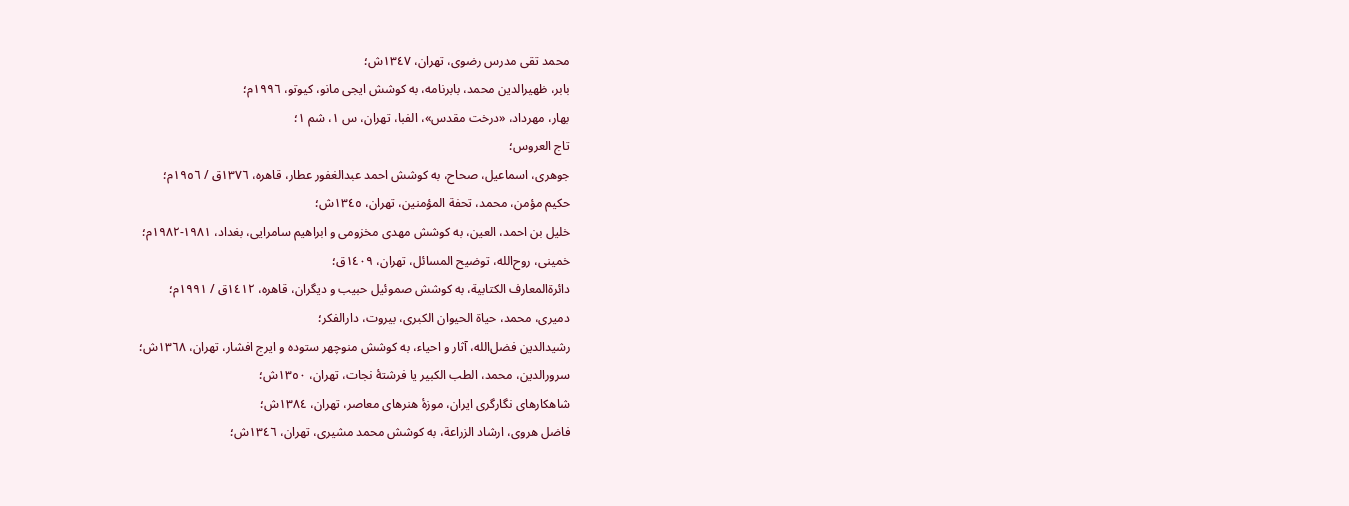محمد تقی مدرس رضوی، تهران، ١٣٤٧ش؛
بابر، ظهیرالدین محمد، بابرنامه، به کوشش ایجی مانو، کیوتو، ١٩٩٦م؛
بهار، مهرداد، «درخت مقدس»، الفبا، تهران، س ١، شم‌ ١؛
تاج العروس؛
جوهری، اسماعیل، صحاح، به کوشش احمد عبدالغفور عطار، قاهره، ١٣٧٦ق / ١٩٥٦م؛
حکیم مؤمن، محمد، تحفة المؤمنین، تهران، ١٣٤٥ش؛
خلیل بن احمد، العین، به کوشش مهدی مخزومی و ابراهیم سامرایی، بغداد، ١٩٨١-١٩٨٢م؛
خمینی، روح‌الله، توضیح المسائل، تهران، ١٤٠٩ق؛
دائرة‌المعارف الکتابیة، به کوشش صموئیل حبیب و دیگران، قاهره، ١٤١٢ق / ١٩٩١م؛
دمیری، محمد، حیاة الحیوان الکبرى، بیروت، دارالفکر؛
رشیدالدین فضل‌الله، آثار و احیاء، به کوشش منوچهر ستوده و ایرج افشار، تهران، ١٣٦٨ش؛
سرورالدین، محمد، الطب الکبیر یا فرشتۀ نجات، تهران، ١٣٥٠ش؛
شاهکارهای نگارگری ایران، موزۀ هنرهای معاصر، تهران، ١٣٨٤ش؛
فاضل هروی، ارشاد الزراعة، به کوشش محمد مشیری، تهران، ١٣٤٦ش؛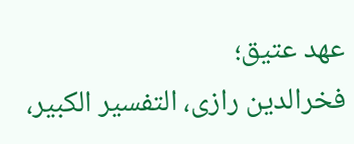عهد عتیق؛
فخرالدین رازی، التفسیر الکبیر،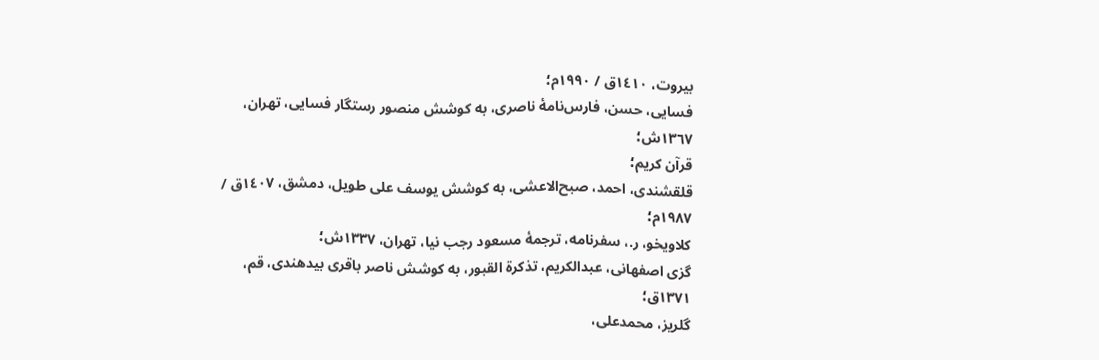بیروت، ١٤١٠ق / ١٩٩٠م؛
فسایی، حسن، فارس‌نامۀ ناصری، به کوشش منصور رستگار فسایی، تهران، ١٣٦٧ش؛
قرآن کریم؛
قلقشندی، احمد، صبح‌الاعشى، به کوشش یوسف علی طویل، دمشق، ١٤٠٧ق / ١٩٨٧م؛
کلاویخو، ر.، سفرنامه، ترجمۀ مسعود رجب نیا، تهران، ١٣٣٧ش؛
گزی اصفهانی، عبدالکریم، تذکرة القبور، به کوشش ناصر باقری بیدهندی، قم، ١٣٧١ق؛
گلریز، محمدعلی،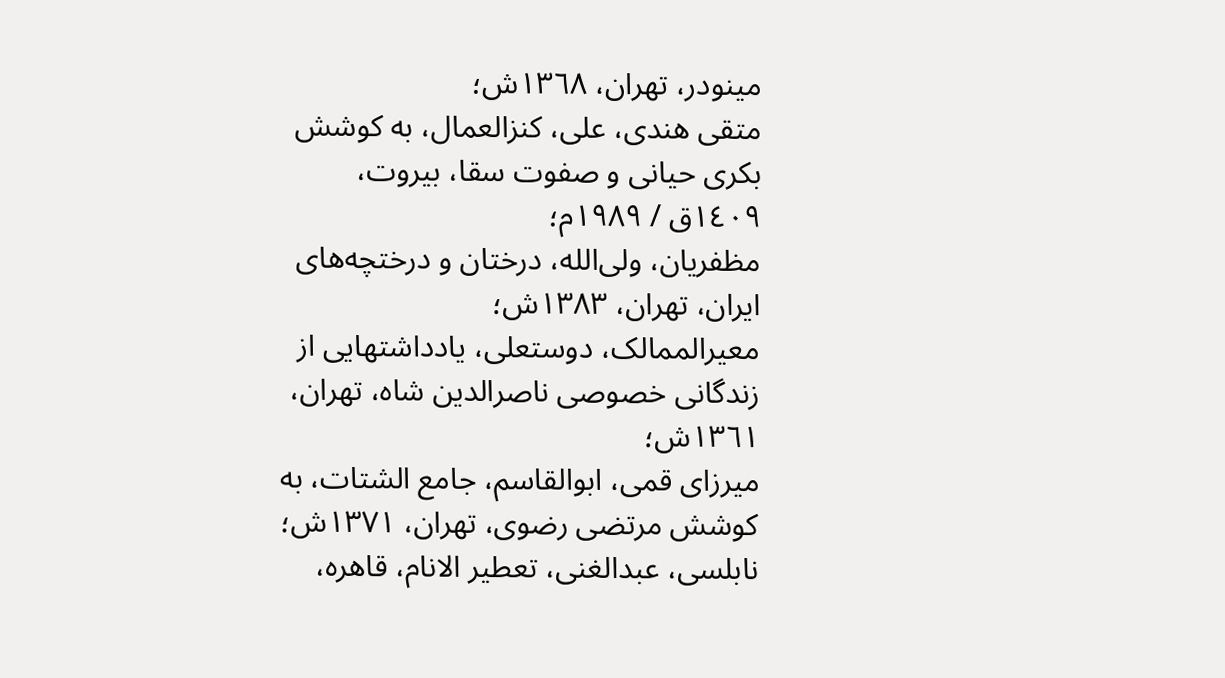مینودر، تهران، ١٣٦٨ش؛
متقی هندی، علی، کنزالعمال، به کوشش بکری حیانی و صفوت سقا، بیروت، ١٤٠٩ق / ١٩٨٩م؛
مظفریان، ولی‌الله، درختان و درختچه‌های ایران، تهران، ١٣٨٣ش؛
معیرالممالک، دوستعلی، یادداشتهایی از زندگانی خصوصی ناصرالدین شاه، تهران، ١٣٦١ش؛
میرزای قمی، ابوالقاسم، جامع الشتات، به کوشش مرتضى رضوی، تهران، ١٣٧١ش؛
نابلسی، عبدالغنی، تعطیر الانام، قاهره،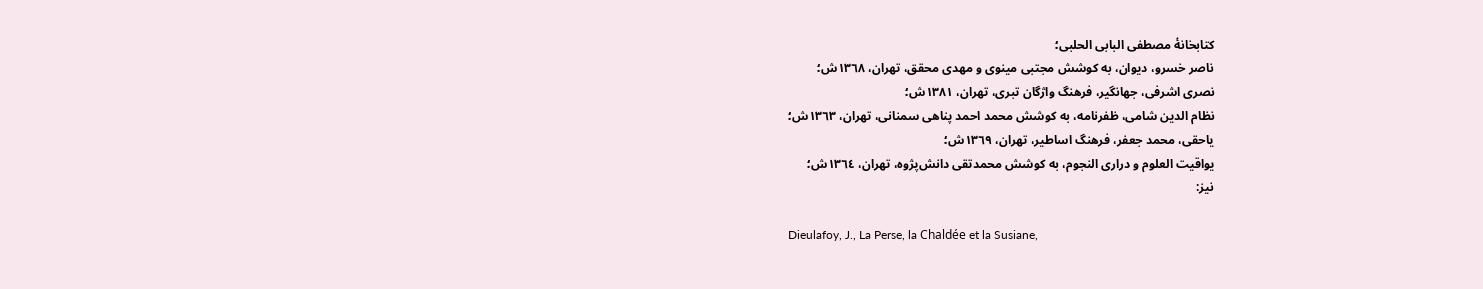کتابخانۀ مصطفى البابی الحلبی؛
ناصر خسرو، دیوان، به کوشش مجتبى مینوی و مهدی محقق، تهران، ١٣٦٨ش؛
نصری اشرفی، جهانگیر، فرهنگ واژگان تبری، تهران، ١٣٨١ش؛
نظام الدین شامی، ظفرنامه، به کوشش محمد احمد پناهی سمنانی، تهران، ١٣٦٣ش؛
یاحقی، محمد جعفر، فرهنگ اساطیر، تهران، ١٣٦٩ش؛
یواقیت العلوم و دراری النجوم، به کوشش محمدتقی دانش‌پژوه، تهران، ١٣٦٤ش؛
نیز:

Dieulafoy, J., La Perse, la Chaldée et la Susiane,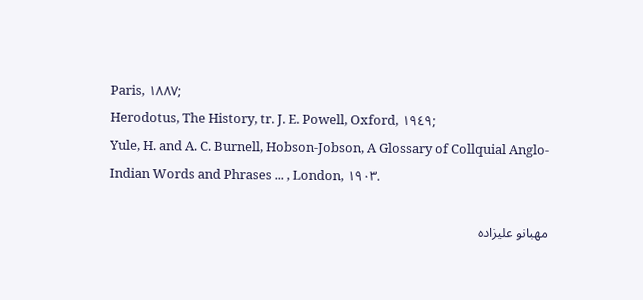Paris, ١٨٨٧;
Herodotus, The History, tr. J. E. Powell, Oxford, ١٩٤٩;
Yule, H. and A. C. Burnell, Hobson-Jobson, A Glossary of Collquial Anglo-Indian Words and Phrases ... , London, ١٩٠٣.

مهبانو علیزاده